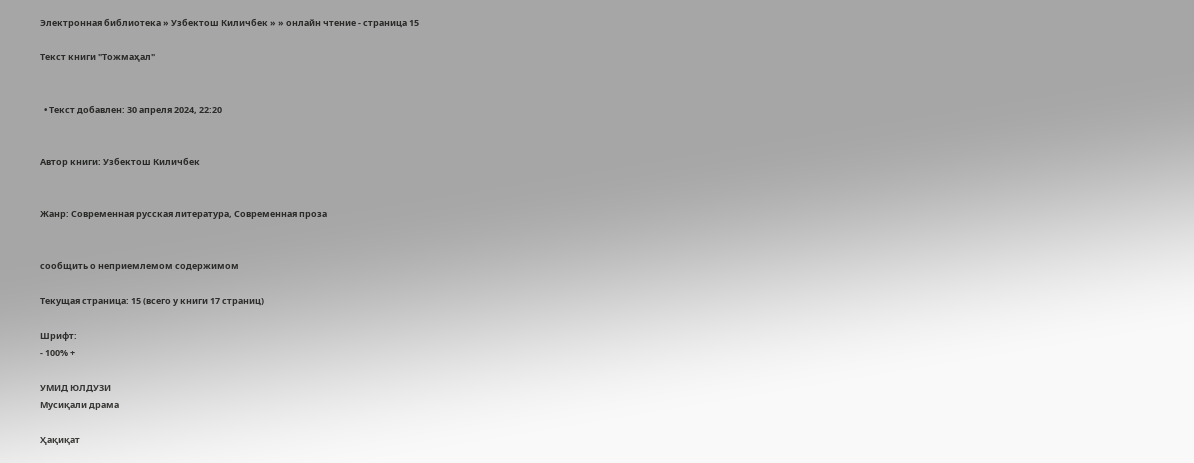Электронная библиотека » Узбектош Киличбек » » онлайн чтение - страница 15

Текст книги "Тожмаҳал"


  • Текст добавлен: 30 апреля 2024, 22:20


Автор книги: Узбектош Киличбек


Жанр: Современная русская литература, Современная проза


сообщить о неприемлемом содержимом

Текущая страница: 15 (всего у книги 17 страниц)

Шрифт:
- 100% +

УМИД ЮЛДУЗИ
Мусиқали драма

Ҳақиқат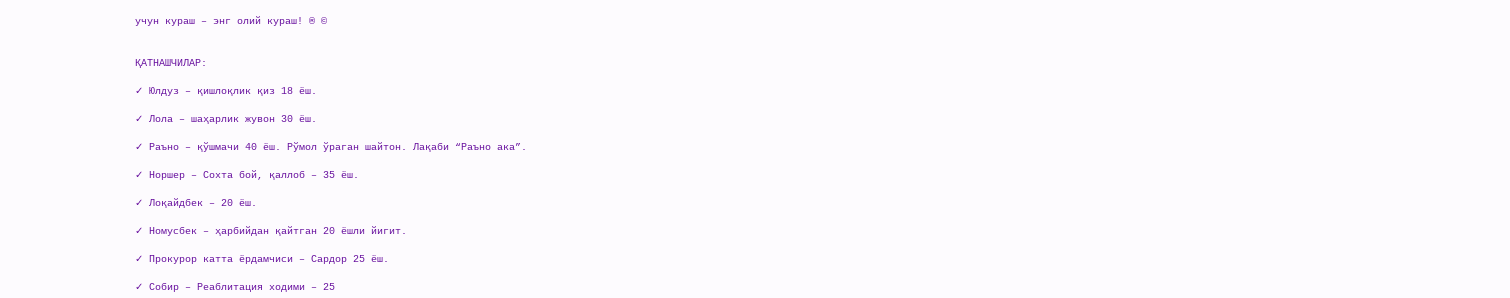учун кураш – энг олий кураш! ® ©


ҚАТНАШЧИЛАР:

✓ Юлдуз – қишлоқлик қиз 18 ёш.

✓ Лола – шаҳарлик жувон 30 ёш.

✓ Раъно – қўшмачи 40 ёш. Рўмол ўраган шайтон. Лақаби “Раъно ака”.

✓ Норшер – Сохта бой, қаллоб – 35 ёш.

✓ Лоқайдбек – 20 ёш.

✓ Номусбек – ҳарбийдан қайтган 20 ёшли йигит.

✓ Прокурор катта ёрдамчиси – Сардор 25 ёш.

✓ Собир – Реаблитация ходими – 25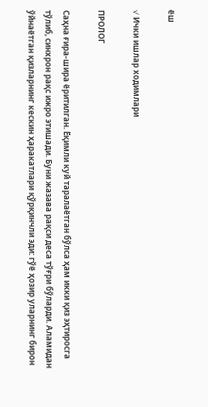ёш

✓ Ички ишлар ходимлари

ПРОЛОГ

Саҳна ғира-шира ёритилган. Ёқимли куй таралаётган бўлса ҳам икки қиз эҳтиросга тўлиб, синхрон рақс ижро этишади. Буни жазава рақси деса тўғри бўларди. Аламидан ўйнаётган қизларнинг кескин ҳаракатлари қўрқинчли эди: гўё ҳозир уларнинг бирон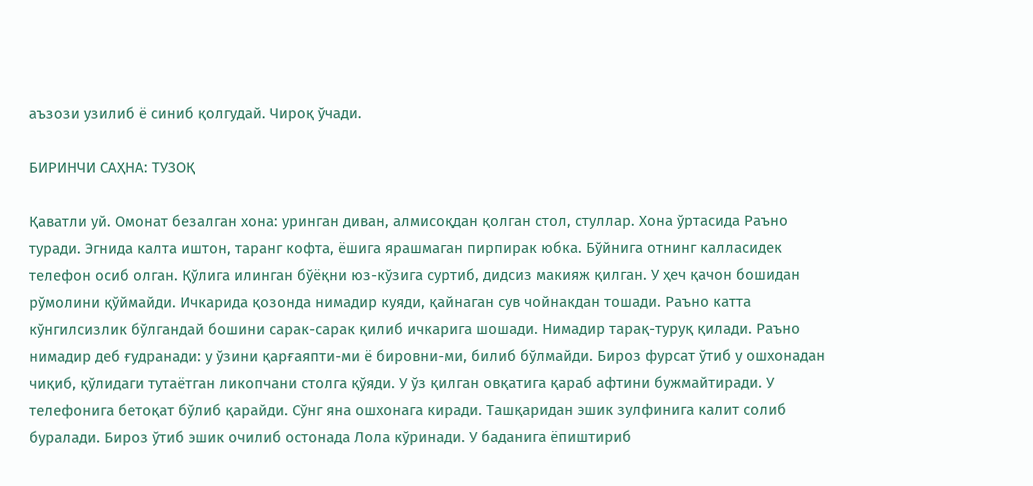аъзози узилиб ё синиб қолгудай. Чироқ ўчади.

БИРИНЧИ САҲНА: ТУЗОҚ

Қаватли уй. Омонат безалган хона: уринган диван, алмисоқдан қолган стол, стуллар. Хона ўртасида Раъно туради. Эгнида калта иштон, таранг кофта, ёшига ярашмаган пирпирак юбка. Бўйнига отнинг калласидек телефон осиб олган. Қўлига илинган бўёқни юз-кўзига суртиб, дидсиз макияж қилган. У ҳеч қачон бошидан рўмолини қўймайди. Ичкарида қозонда нимадир куяди, қайнаган сув чойнакдан тошади. Раъно катта кўнгилсизлик бўлгандай бошини сарак-сарак қилиб ичкарига шошади. Нимадир тарақ-туруқ қилади. Раъно нимадир деб ғудранади: у ўзини қарғаяпти-ми ё бировни-ми, билиб бўлмайди. Бироз фурсат ўтиб у ошхонадан чиқиб, қўлидаги тутаётган ликопчани столга қўяди. У ўз қилган овқатига қараб афтини бужмайтиради. У телефонига бетоқат бўлиб қарайди. Сўнг яна ошхонага киради. Ташқаридан эшик зулфинига калит солиб буралади. Бироз ўтиб эшик очилиб остонада Лола кўринади. У баданига ёпиштириб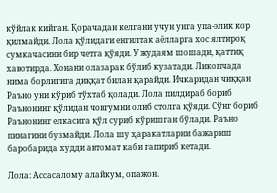кўйлак кийган. Қорачадан келгани учун унга упа-элик кор қилмайди. Лола қўлидаги енгилтак аёлларга хос ялтироқ сумкачасини бир четга қўяди. У жудаям шошади, қаттиқ хавотирда. Хонани олазарак бўлиб кузатади. Ликопчада нима борлигига диққат билан қарайди. Ичкаридан чиққан Раъно уни кўриб тўхтаб қолади. Лола пилдираб бориб Раънонинг қўлидан човгумни олиб столга қўяди. Сўнг бориб Раънонинг елкасига қўл суриб кўришган бўлади. Раъно пинагини бузмайди. Лола шу ҳаракатларни бажариш баробарида худди автомат каби гапириб кетади.

Лола: Ассасалому алайкум, опажон.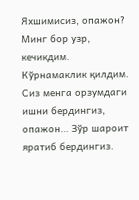Яхшимисиз, опажон? Минг бор узр, кечикдим. Кўрнамаклик қилдим. Сиз менга орзумдаги ишни бердингиз, опажон… Зўр шароит яратиб бердингиз.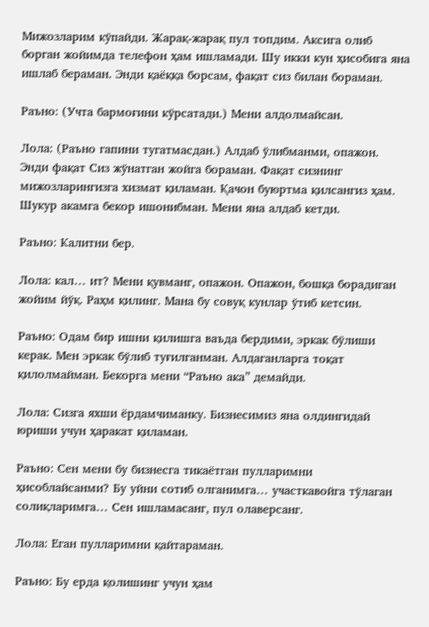Мижозларим кўпайди. Жарақ-жарақ пул топдим. Аксига олиб борган жойимда телефон ҳам ишламади. Шу икки кун ҳисобига яна ишлаб бераман. Энди қаёққа борсам, фақат сиз билан бораман.

Раъно: (Учта бармоғини кўрсатади.) Мени алдолмайсан.

Лола: (Раъно гапини тугатмасдан.) Алдаб ўлибманми, опажон. Энди фақат Сиз жўнатган жойга бораман. Фақат сизнинг мижозларингизга хизмат қиламан. Қачон буюртма қилсангиз ҳам. Шукур акамга бекор ишонибман. Мени яна алдаб кетди.

Раъно: Калитни бер.

Лола: кал… ит? Мени қувманг, опажон. Опажон, бошқа борадиган жойим йўқ. Раҳм қилинг. Мана бу совуқ кунлар ўтиб кетсин.

Раъно: Одам бир ишни қилишга ваъда бердими, эркак бўлиши керак. Мен эркак бўлиб туғилганман. Алдаганларга тоқат қилолмайман. Бекорга мени “Раъно ака” демайди.

Лола: Сизга яхши ёрдамчиманку. Бизнесимиз яна олдингидай юриши учун ҳаракат қиламан.

Раъно: Сен мени бу бизнесга тикаётган пулларимни ҳисоблайсанми? Бу уйни сотиб олганимга… участкавойга тўлаган солиқларимга… Сен ишламасанг, пул олаверсанг.

Лола: Еган пулларимни қайтараман.

Раъно: Бу ерда қолишинг учун ҳам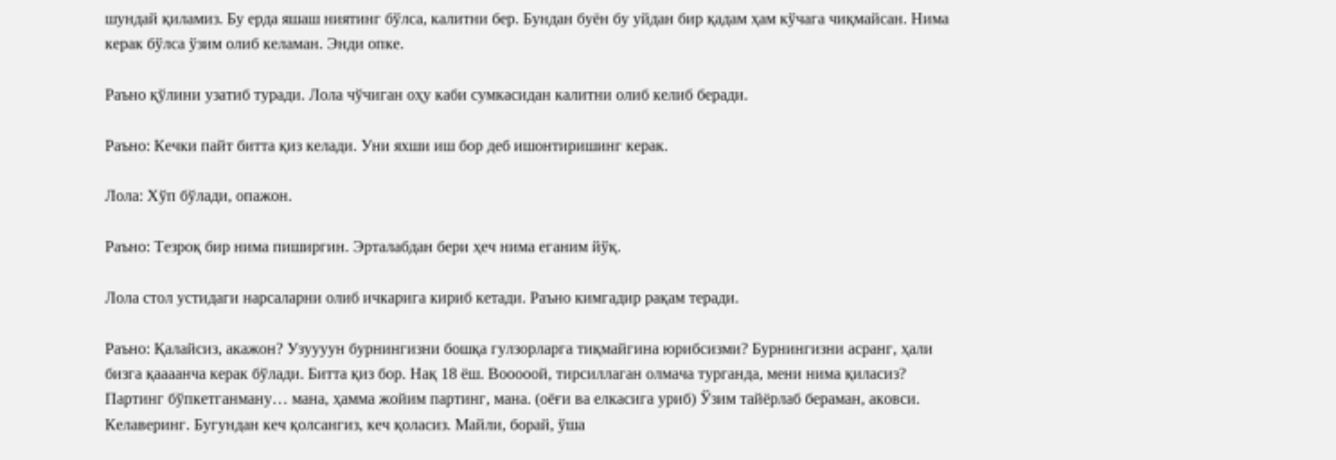шундай қиламиз. Бу ерда яшаш ниятинг бўлса, калитни бер. Бундан буён бу уйдан бир қадам ҳам кўчага чиқмайсан. Нима керак бўлса ўзим олиб келаман. Энди опке.

Раъно қўлини узатиб туради. Лола чўчиган оҳу каби сумкасидан калитни олиб келиб беради.

Раъно: Кечки пайт битта қиз келади. Уни яхши иш бор деб ишонтиришинг керак.

Лола: Хўп бўлади, опажон.

Раъно: Тезроқ бир нима пиширгин. Эрталабдан бери ҳеч нима еганим йўқ.

Лола стол устидаги нарсаларни олиб ичкарига кириб кетади. Раъно кимгадир рақам теради.

Раъно: Қалайсиз, акажон? Узуууун бурнингизни бошқа гулзорларга тиқмайгина юрибсизми? Бурнингизни асранг, ҳали бизга қаааанча керак бўлади. Битта қиз бор. Нақ 18 ёш. Вооооой, тирсиллаган олмача турганда, мени нима қиласиз? Партинг бўпкетганману… мана, ҳамма жойим партинг, мана. (оёғи ва елкасига уриб) Ўзим тайёрлаб бераман, аковси. Келаверинг. Бугундан кеч қолсангиз, кеч қоласиз. Майли, борай, ўша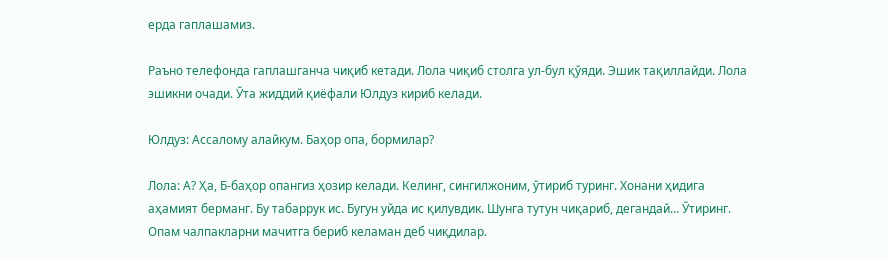ерда гаплашамиз.

Раъно телефонда гаплашганча чиқиб кетади. Лола чиқиб столга ул-бул қўяди. Эшик тақиллайди. Лола эшикни очади. Ўта жиддий қиёфали Юлдуз кириб келади.

Юлдуз: Ассалому алайкум. Баҳор опа, бормилар?

Лола: А? Ҳа, Б-баҳор опангиз ҳозир келади. Келинг, сингилжоним, ўтириб туринг. Хонани ҳидига аҳамият берманг. Бу табаррук ис. Бугун уйда ис қилувдик. Шунга тутун чиқариб, дегандай… Ўтиринг. Опам чалпакларни мачитга бериб келаман деб чиқдилар.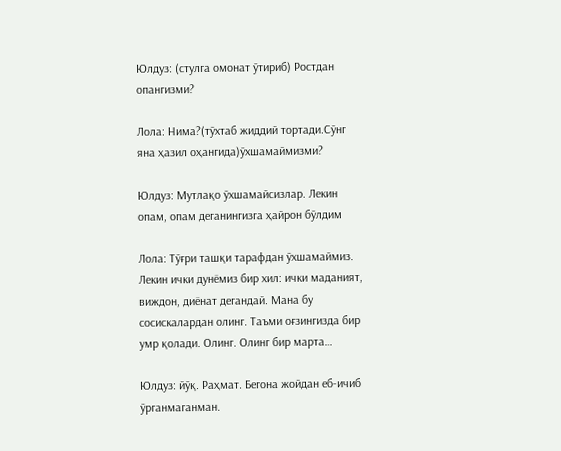Юлдуз: (стулга омонат ўтириб) Ростдан опангизми?

Лола: Нима?(тўхтаб жиддий тортади.Сўнг яна ҳазил оҳангида)ўхшамаймизми?

Юлдуз: Мутлақо ўхшамайсизлар. Лекин опам, опам деганингизга ҳайрон бўлдим

Лола: Тўғри ташқи тарафдан ўхшамаймиз. Лекин ички дунёмиз бир хил: ички маданият, виждон, диёнат дегандай. Мана бу сосискалардан олинг. Таъми оғзингизда бир умр қолади. Олинг. Олинг бир марта…

Юлдуз: йўқ. Раҳмат. Бегона жойдан еб-ичиб ўрганмаганман.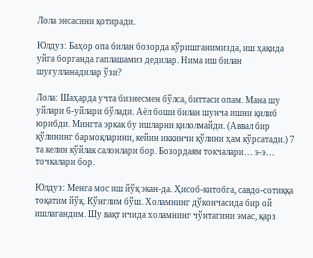Лола энсасини қотиради.

Юлдуз: Баҳор опа билан бозорда кўришганимизда, иш ҳақида уйга борганда гаплашамиз дедилар. Нима иш билан шуғулланадилар ўзи?

Лола: Шаҳарда учта бизнесмен бўлса, биттаси опам. Мана шу уйлари 6-уйлари бўлади. Аёл боши билан шунча ишни қилиб юрибди. Мингта эркак бу ишларни қилолмайди. (Аввал бир қўлининг бармоқларини, кейин иккинчи қўлини ҳам кўрсатади.) 7 та келин кўйлак салонлари бор. Бозордаям токчалари… э-э… точкалари бор.

Юлдуз: Менга мос иш йўқ экан-да. Ҳисоб-китобга, савдо-сотиққа тоқатим йўқ. Кўнглим бўш. Холамнинг дўкончасида бир ой ишлагандим. Шу вақт ичида холамнинг чўнтагини эмас, қарз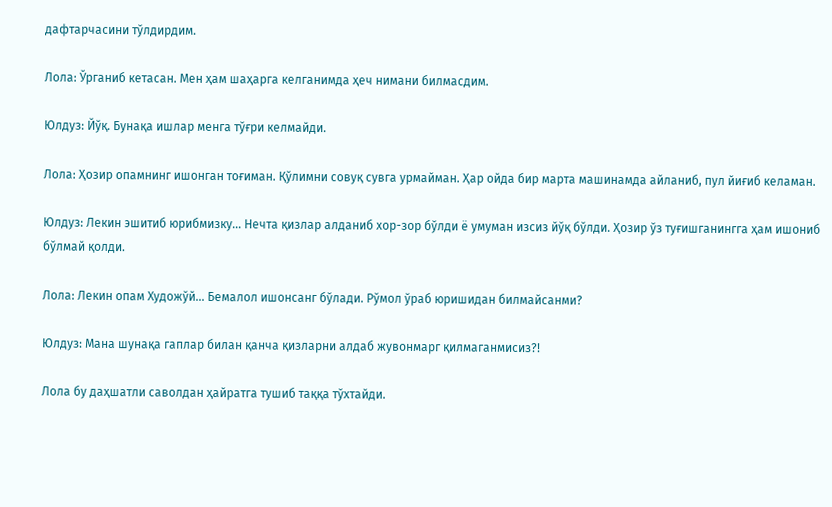дафтарчасини тўлдирдим.

Лола: Ўрганиб кетасан. Мен ҳам шаҳарга келганимда ҳеч нимани билмасдим.

Юлдуз: Йўқ. Бунақа ишлар менга тўғри келмайди.

Лола: Ҳозир опамнинг ишонган тоғиман. Қўлимни совуқ сувга урмайман. Ҳар ойда бир марта машинамда айланиб, пул йиғиб келаман.

Юлдуз: Лекин эшитиб юрибмизку… Нечта қизлар алданиб хор-зор бўлди ё умуман изсиз йўқ бўлди. Ҳозир ўз туғишганингга ҳам ишониб бўлмай қолди.

Лола: Лекин опам Художўй… Бемалол ишонсанг бўлади. Рўмол ўраб юришидан билмайсанми?

Юлдуз: Мана шунақа гаплар билан қанча қизларни алдаб жувонмарг қилмаганмисиз?!

Лола бу даҳшатли саволдан ҳайратга тушиб таққа тўхтайди.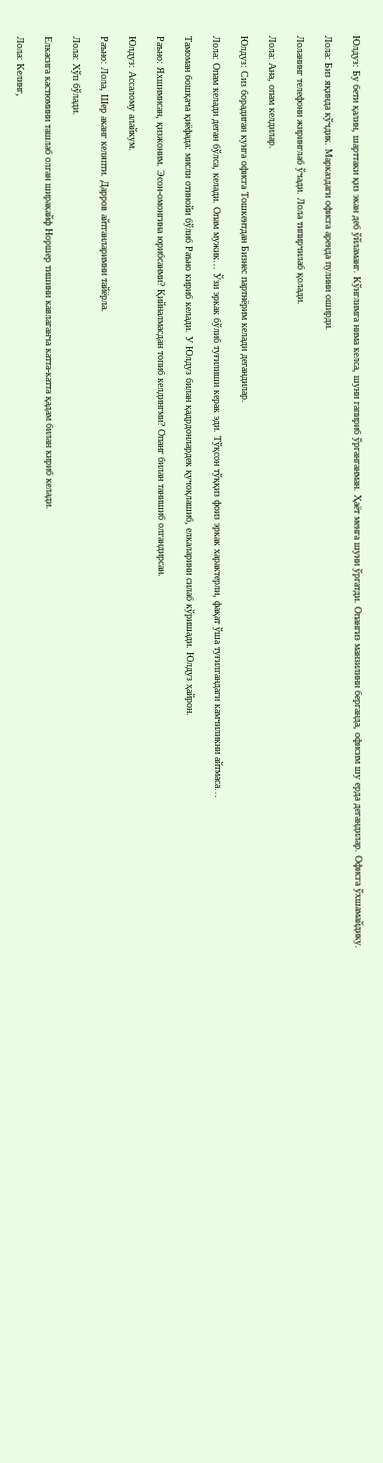Юлдуз: Бу бети қалин, шарттаки қиз экан деб ўйламанг. Кўнглимга нима келса, шуни гапириб ўрганганман. Ҳаёт менга шуни ўргатди. Опангиз манзилини берганда, офисим шу ерда дегандилар. Офисга ўхшамайдику.

Лола: Биз яқинда кўчдик. Марказдаги офисга аренда пулини оширди.

Лоланинг телефони жиринглаб ўчади. Лола типирчилаб қолади.

Лола: Ана, опам келдилар.

Юлдуз: Сиз борадиган кунга офисга Тошкентдан Бизнес партнёрим келади дегандилар.

Лола: Опам келади деган бўлса, келади. Опам мужик… Ўзи эркак бўлиб туғилиши керак эди. Тўқсон тўққиз фоиз эркак характерли, фақат ўша туғилгандаги камчиликни айтмаса…

Тамоман бошқача қиёфада: мисли отинойи бўлиб Раъно кириб келади. У Юлдуз билан қадрдонлардек қучоқлашиб, елкаларини силаб кўришади. Юлдуз ҳайрон.

Раъно: Яхшимисан, қизжоним. Эсон-омонгина юрибсанми? Қийналмасдан топиб келдингми? Опанг билан танишиб олгандирсан.

Юлдуз: Ассалому алайкум.

Раъно: Лола, Шер аканг келяпти. Дарров айтганларимни тайёрла.

Лола: Хўп бўлади.

Елкасига кастюмини ташлаб олган ширакайф Норшер тишини кавлаганча катта-катта қадам билан кириб келади.

Лола: Келинг,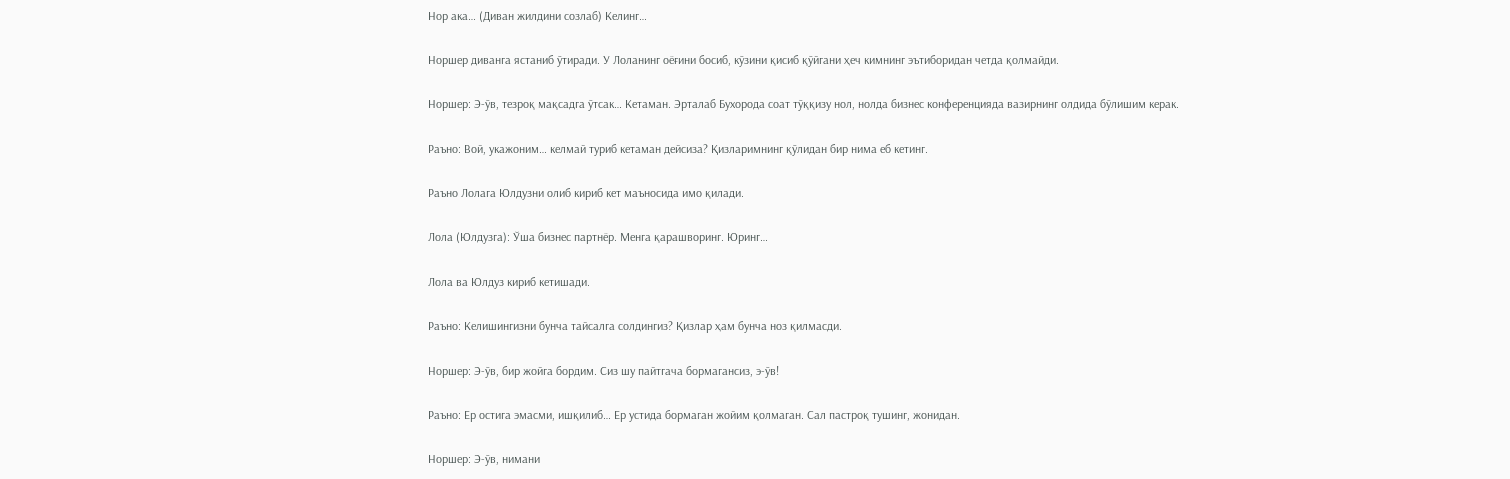Нор ака… (Диван жилдини созлаб) Келинг…

Норшер диванга ястаниб ўтиради. У Лоланинг оёғини босиб, кўзини қисиб қўйгани ҳеч кимнинг эътиборидан четда қолмайди.

Норшер: Э-ўв, тезроқ мақсадга ўтсак… Кетаман. Эрталаб Бухорода соат тўққизу нол, нолда бизнес конференцияда вазирнинг олдида бўлишим керак.

Раъно: Вой, укажоним… келмай туриб кетаман дейсиза? Қизларимнинг қўлидан бир нима еб кетинг.

Раъно Лолага Юлдузни олиб кириб кет маъносида имо қилади.

Лола (Юлдузга): Ўша бизнес партнёр. Менга қарашворинг. Юринг…

Лола ва Юлдуз кириб кетишади.

Раъно: Келишингизни бунча тайсалга солдингиз? Қизлар ҳам бунча ноз қилмасди.

Норшер: Э-ўв, бир жойга бордим. Сиз шу пайтгача бормагансиз, э-ўв!

Раъно: Ер остига эмасми, ишқилиб… Ер устида бормаган жойим қолмаган. Сал пастроқ тушинг, жонидан.

Норшер: Э-ўв, нимани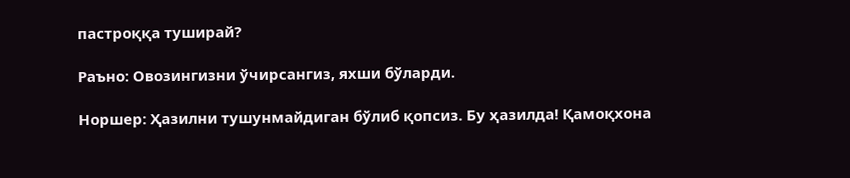пастроққа туширай?

Раъно: Овозингизни ўчирсангиз, яхши бўларди.

Норшер: Ҳазилни тушунмайдиган бўлиб қопсиз. Бу ҳазилда! Қамоқхона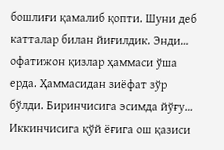бошлиғи қамалиб қопти. Шуни деб катталар билан йиғилдик. Энди… офатижон қизлар ҳаммаси ўша ерда. Ҳаммасидан зиёфат зўр бўлди. Биринчисига эсимда йўғу… Иккинчисига қўй ёғига ош қазиси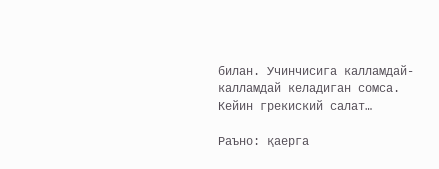билан. Учинчисига калламдай-калламдай келадиган сомса. Кейин грекиский салат…

Раъно: қаерга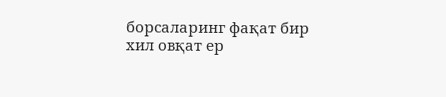борсаларинг фақат бир хил овқат ер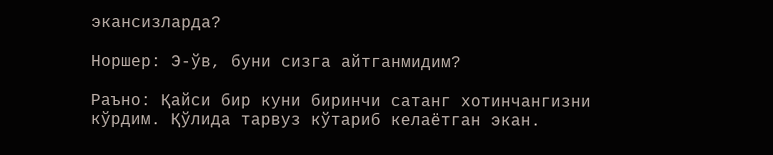экансизларда?

Норшер: Э-ўв, буни сизга айтганмидим?

Раъно: Қайси бир куни биринчи сатанг хотинчангизни кўрдим. Қўлида тарвуз кўтариб келаётган экан.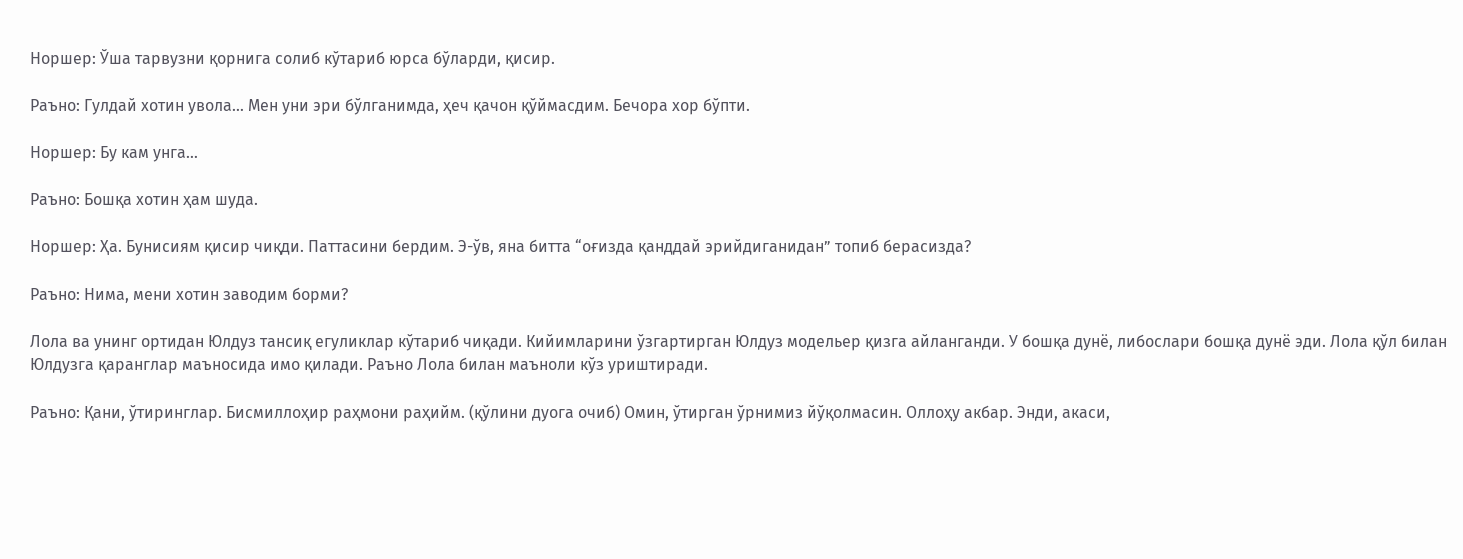Норшер: Ўша тарвузни қорнига солиб кўтариб юрса бўларди, қисир.

Раъно: Гулдай хотин увола… Мен уни эри бўлганимда, ҳеч қачон қўймасдим. Бечора хор бўпти.

Норшер: Бу кам унга…

Раъно: Бошқа хотин ҳам шуда.

Норшер: Ҳа. Бунисиям қисир чиқди. Паттасини бердим. Э-ўв, яна битта “оғизда қанддай эрийдиганидан” топиб берасизда?

Раъно: Нима, мени хотин заводим борми?

Лола ва унинг ортидан Юлдуз тансиқ егуликлар кўтариб чиқади. Кийимларини ўзгартирган Юлдуз модельер қизга айланганди. У бошқа дунё, либослари бошқа дунё эди. Лола қўл билан Юлдузга қаранглар маъносида имо қилади. Раъно Лола билан маъноли кўз уриштиради.

Раъно: Қани, ўтиринглар. Бисмиллоҳир раҳмони раҳийм. (қўлини дуога очиб) Омин, ўтирган ўрнимиз йўқолмасин. Оллоҳу акбар. Энди, акаси,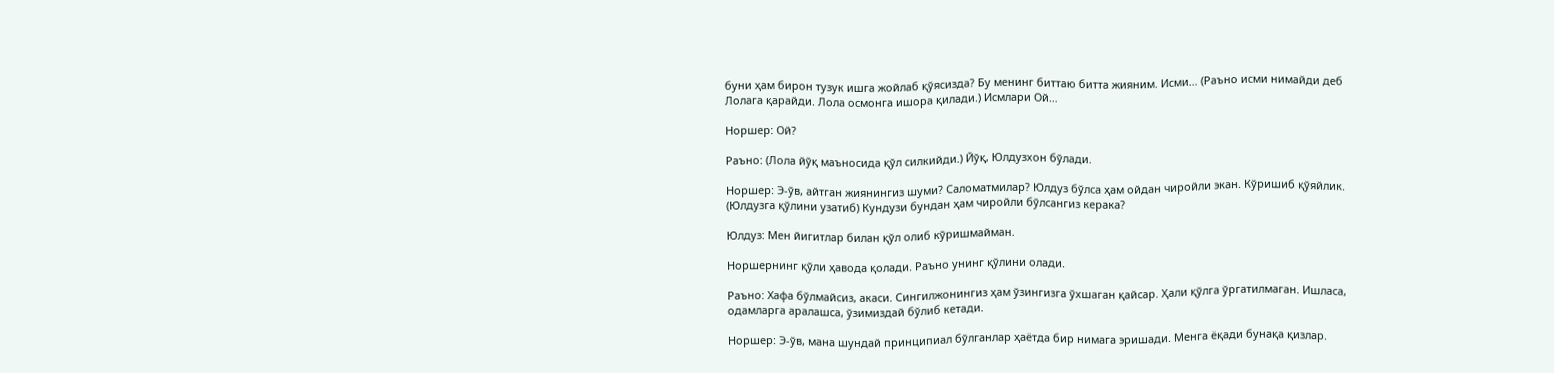буни ҳам бирон тузук ишга жойлаб қўясизда? Бу менинг биттаю битта жияним. Исми… (Раъно исми нимайди деб Лолага қарайди. Лола осмонга ишора қилади.) Исмлари Ой…

Норшер: Ой?

Раъно: (Лола йўқ маъносида қўл силкийди.) Йўқ, Юлдузхон бўлади.

Норшер: Э-ўв, айтган жиянингиз шуми? Саломатмилар? Юлдуз бўлса ҳам ойдан чиройли экан. Кўришиб қўяйлик. (Юлдузга қўлини узатиб) Кундузи бундан ҳам чиройли бўлсангиз керака?

Юлдуз: Мен йигитлар билан қўл олиб кўришмайман.

Норшернинг қўли ҳавода қолади. Раъно унинг қўлини олади.

Раъно: Хафа бўлмайсиз, акаси. Сингилжонингиз ҳам ўзингизга ўхшаган қайсар. Ҳали қўлга ўргатилмаган. Ишласа, одамларга аралашса, ўзимиздай бўлиб кетади.

Норшер: Э-ўв, мана шундай принципиал бўлганлар ҳаётда бир нимага эришади. Менга ёқади бунақа қизлар.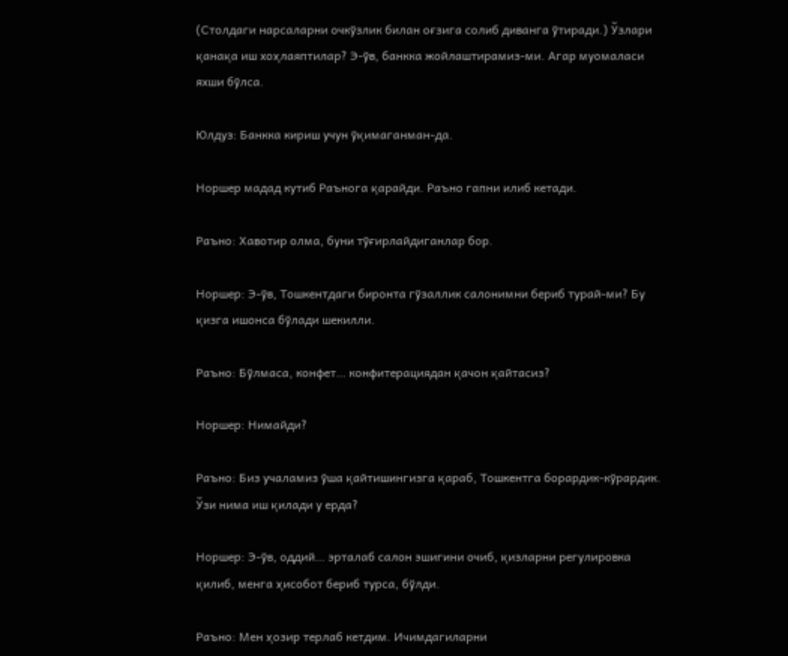(Столдаги нарсаларни очкўзлик билан оғзига солиб диванга ўтиради.) Ўзлари қанақа иш хоҳлаяптилар? Э-ўв, банкка жойлаштирамиз-ми. Агар муомаласи яхши бўлса.

Юлдуз: Банкка кириш учун ўқимаганман-да.

Норшер мадад кутиб Раънога қарайди. Раъно гапни илиб кетади.

Раъно: Хавотир олма, буни тўғирлайдиганлар бор.

Норшер: Э-ўв, Тошкентдаги биронта гўзаллик салонимни бериб турай-ми? Бу қизга ишонса бўлади шекилли.

Раъно: Бўлмаса, конфет… конфитерациядан қачон қайтасиз?

Норшер: Нимайди?

Раъно: Биз учаламиз ўша қайтишингизга қараб, Тошкентга борардик-кўрардик. Ўзи нима иш қилади у ерда?

Норшер: Э-ўв, оддий… эрталаб салон эшигини очиб, қизларни регулировка қилиб, менга ҳисобот бериб турса, бўлди.

Раъно: Мен ҳозир терлаб кетдим. Ичимдагиларни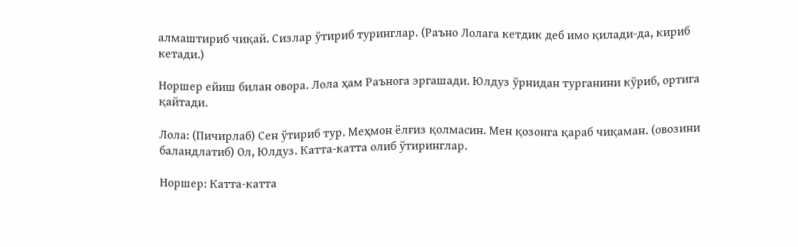алмаштириб чиқай. Сизлар ўтириб туринглар. (Раъно Лолага кетдик деб имо қилади-да, кириб кетади.)

Норшер ейиш билан овора. Лола ҳам Раънога эргашади. Юлдуз ўрнидан турганини кўриб, ортига қайтади.

Лола: (Пичирлаб) Сен ўтириб тур. Меҳмон ёлғиз қолмасин. Мен қозонга қараб чиқаман. (овозини баландлатиб) Ол, Юлдуз. Катта-катта олиб ўтиринглар.

Норшер: Катта-катта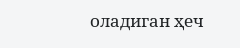оладиган ҳеч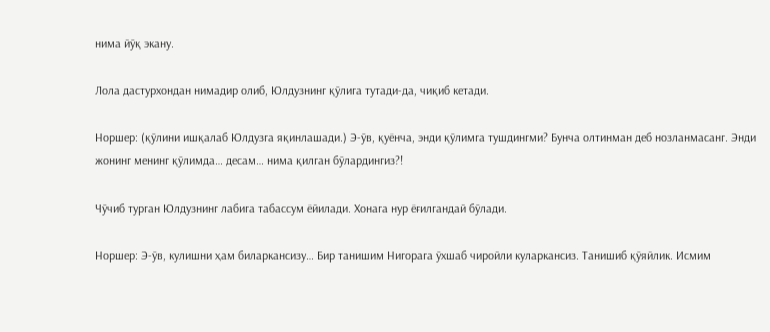нима йўқ экану.

Лола дастурхондан нимадир олиб, Юлдузнинг қўлига тутади-да, чиқиб кетади.

Норшер: (қўлини ишқалаб Юлдузга яқинлашади.) Э-ўв, қуёнча, энди қўлимга тушдингми? Бунча олтинман деб нозланмасанг. Энди жонинг менинг қўлимда… десам… нима қилган бўлардингиз?!

Чўчиб турган Юлдузнинг лабига табассум ёйилади. Хонага нур ёғилгандай бўлади.

Норшер: Э-ўв, кулишни ҳам биларкансизу… Бир танишим Нигорага ўхшаб чиройли куларкансиз. Танишиб қўяйлик. Исмим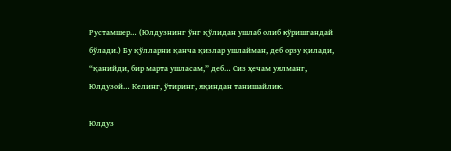Рустамшер… (Юлдузнинг ўнг қўлидан ушлаб олиб кўришгандай бўлади.) Бу қўлларни қанча қизлар ушлайман, деб орзу қилади, “қанийди, бир марта ушласам,” деб… Сиз ҳечам уялманг, Юлдузой… Келинг, ўтиринг, яқиндан танишайлик.

Юлдуз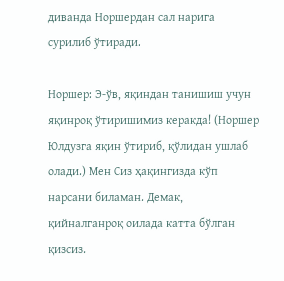диванда Норшердан сал нарига сурилиб ўтиради.

Норшер: Э-ўв, яқиндан танишиш учун яқинроқ ўтиришимиз керакда! (Норшер Юлдузга яқин ўтириб, қўлидан ушлаб олади.) Мен Сиз ҳақингизда кўп нарсани биламан. Демак, қийналганроқ оилада катта бўлган қизсиз.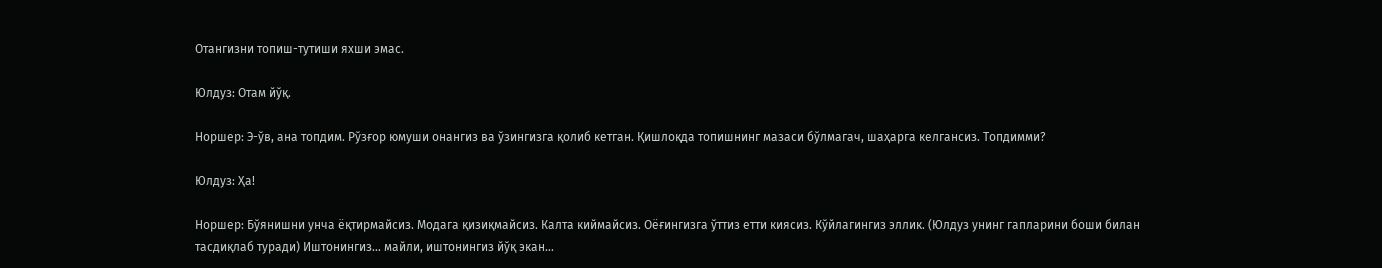Отангизни топиш-тутиши яхши эмас.

Юлдуз: Отам йўқ.

Норшер: Э-ўв, ана топдим. Рўзғор юмуши онангиз ва ўзингизга қолиб кетган. Қишлоқда топишнинг мазаси бўлмагач, шаҳарга келгансиз. Топдимми?

Юлдуз: Ҳа!

Норшер: Бўянишни унча ёқтирмайсиз. Модага қизиқмайсиз. Калта киймайсиз. Оёғингизга ўттиз етти киясиз. Кўйлагингиз эллик. (Юлдуз унинг гапларини боши билан тасдиқлаб туради) Иштонингиз… майли, иштонингиз йўқ экан…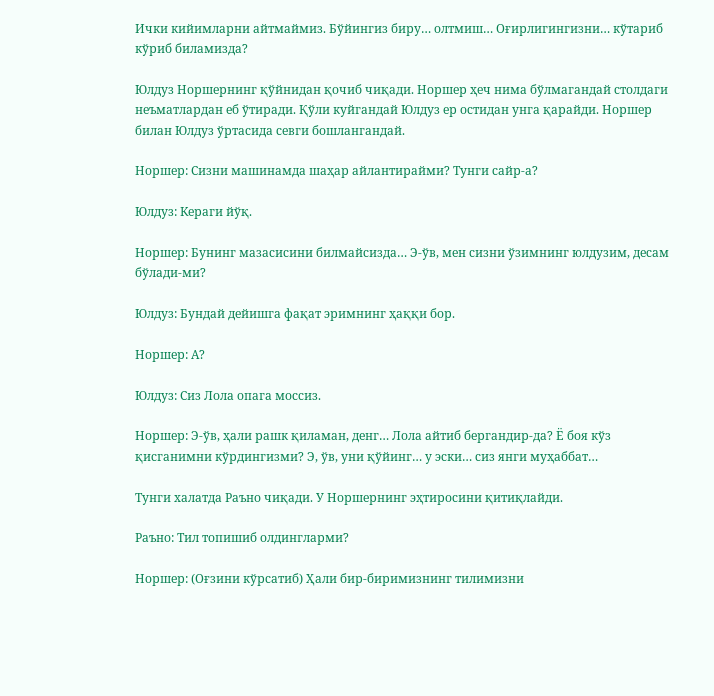Ички кийимларни айтмаймиз. Бўйингиз биру… олтмиш… Оғирлигингизни… кўтариб кўриб биламизда?

Юлдуз Норшернинг қўйнидан қочиб чиқади. Норшер ҳеч нима бўлмагандай столдаги неъматлардан еб ўтиради. Қўли куйгандай Юлдуз ер остидан унга қарайди. Норшер билан Юлдуз ўртасида севги бошлангандай.

Норшер: Сизни машинамда шаҳар айлантирайми? Тунги сайр-а?

Юлдуз: Кераги йўқ.

Норшер: Бунинг мазасисини билмайсизда… Э-ўв, мен сизни ўзимнинг юлдузим, десам бўлади-ми?

Юлдуз: Бундай дейишга фақат эримнинг ҳаққи бор.

Норшер: А?

Юлдуз: Сиз Лола опага моссиз.

Норшер: Э-ўв, ҳали рашк қиламан, денг… Лола айтиб бергандир-да? Ё боя кўз қисганимни кўрдингизми? Э, ўв, уни қўйинг… у эски… сиз янги муҳаббат…

Тунги халатда Раъно чиқади. У Норшернинг эҳтиросини қитиқлайди.

Раъно: Тил топишиб олдингларми?

Норшер: (Оғзини кўрсатиб) Ҳали бир-биримизнинг тилимизни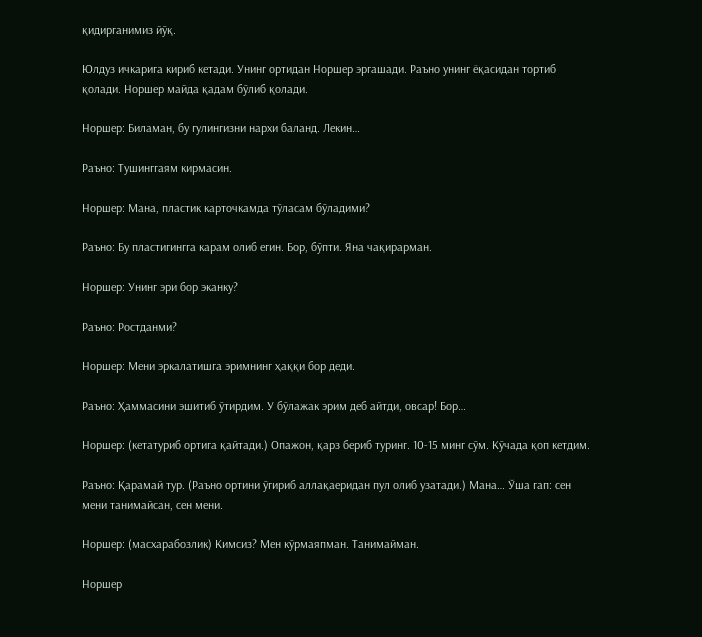қидирганимиз йўқ.

Юлдуз ичкарига кириб кетади. Унинг ортидан Норшер эргашади. Раъно унинг ёқасидан тортиб қолади. Норшер майда қадам бўлиб қолади.

Норшер: Биламан, бу гулингизни нархи баланд. Лекин…

Раъно: Тушинггаям кирмасин.

Норшер: Мана, пластик карточкамда тўласам бўладими?

Раъно: Бу пластигингга карам олиб егин. Бор, бўпти. Яна чақирарман.

Норшер: Унинг эри бор эканку?

Раъно: Ростданми?

Норшер: Мени эркалатишга эримнинг ҳаққи бор деди.

Раъно: Ҳаммасини эшитиб ўтирдим. У бўлажак эрим деб айтди, овсар! Бор…

Норшер: (кетатуриб ортига қайтади.) Опажон, қарз бериб туринг. 10-15 минг сўм. Кўчада қоп кетдим.

Раъно: Қарамай тур. (Раъно ортини ўгириб аллақаеридан пул олиб узатади.) Мана… Ўша гап: сен мени танимайсан, сен мени.

Норшер: (масхарабозлик) Кимсиз? Мен кўрмаяпман. Танимайман.

Норшер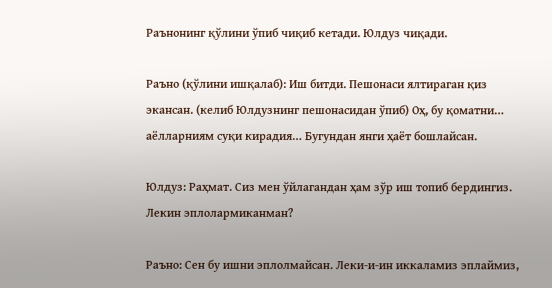Раънонинг қўлини ўпиб чиқиб кетади. Юлдуз чиқади.

Раъно (қўлини ишқалаб): Иш битди. Пешонаси ялтираган қиз экансан. (келиб Юлдузнинг пешонасидан ўпиб) Оҳ, бу қоматни… аёлларниям суқи кирадия… Бугундан янги ҳаёт бошлайсан.

Юлдуз: Раҳмат. Сиз мен ўйлагандан ҳам зўр иш топиб бердингиз. Лекин эплолармиканман?

Раъно: Сен бу ишни эплолмайсан. Леки-и-ин иккаламиз эплаймиз,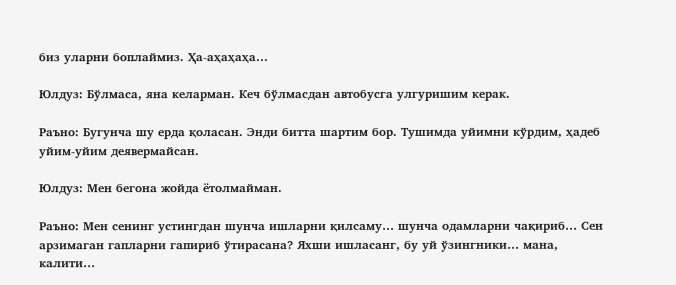биз уларни боплаймиз. Ҳа-аҳаҳаҳа…

Юлдуз: Бўлмаса, яна келарман. Кеч бўлмасдан автобусга улгуришим керак.

Раъно: Бугунча шу ерда қоласан. Энди битта шартим бор. Тушимда уйимни кўрдим, ҳадеб уйим-уйим деявермайсан.

Юлдуз: Мен бегона жойда ётолмайман.

Раъно: Мен сенинг устингдан шунча ишларни қилсаму… шунча одамларни чақириб… Сен арзимаган гапларни гапириб ўтирасана? Яхши ишласанг, бу уй ўзингники… мана, калити…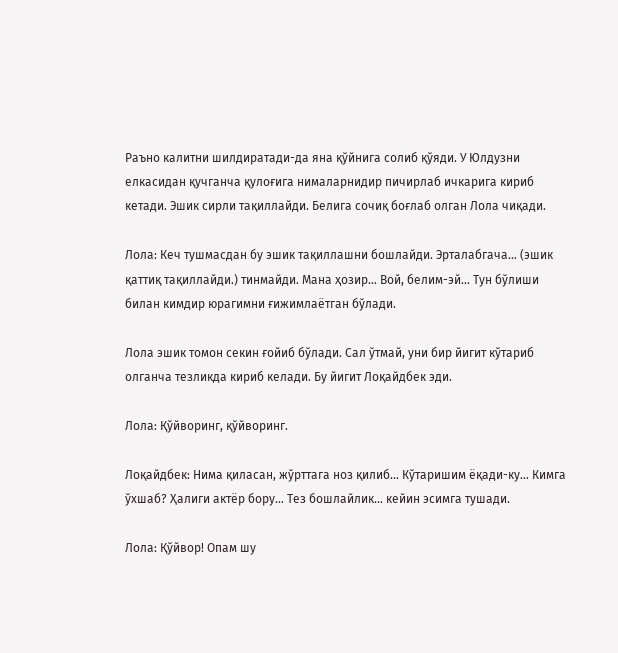Раъно калитни шилдиратади-да яна қўйнига солиб қўяди. У Юлдузни елкасидан қучганча қулоғига нималарнидир пичирлаб ичкарига кириб кетади. Эшик сирли тақиллайди. Белига сочиқ боғлаб олган Лола чиқади.

Лола: Кеч тушмасдан бу эшик тақиллашни бошлайди. Эрталабгача… (эшик қаттиқ тақиллайди.) тинмайди. Мана ҳозир… Вой, белим-эй… Тун бўлиши билан кимдир юрагимни ғижимлаётган бўлади.

Лола эшик томон секин ғойиб бўлади. Сал ўтмай, уни бир йигит кўтариб олганча тезликда кириб келади. Бу йигит Лоқайдбек эди.

Лола: Қўйворинг, қўйворинг.

Лоқайдбек: Нима қиласан, жўрттага ноз қилиб… Кўтаришим ёқади-ку… Кимга ўхшаб? Ҳалиги актёр бору… Тез бошлайлик… кейин эсимга тушади.

Лола: Қўйвор! Опам шу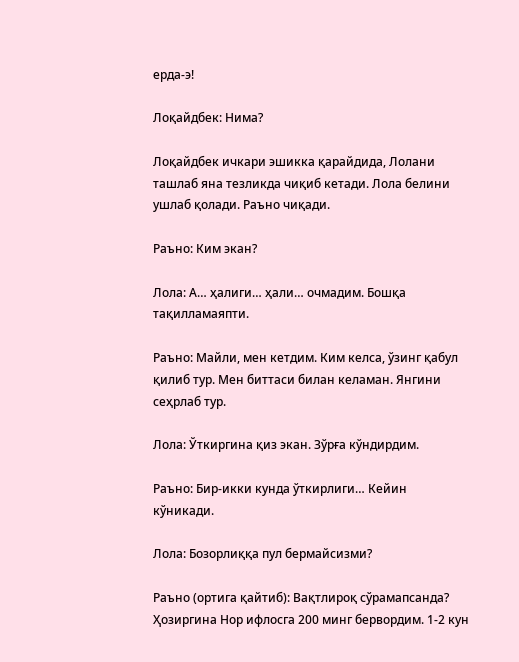ерда-э!

Лоқайдбек: Нима?

Лоқайдбек ичкари эшикка қарайдида, Лолани ташлаб яна тезликда чиқиб кетади. Лола белини ушлаб қолади. Раъно чиқади.

Раъно: Ким экан?

Лола: А… ҳалиги… ҳали… очмадим. Бошқа тақилламаяпти.

Раъно: Майли, мен кетдим. Ким келса, ўзинг қабул қилиб тур. Мен биттаси билан келаман. Янгини сеҳрлаб тур.

Лола: Ўткиргина қиз экан. Зўрға кўндирдим.

Раъно: Бир-икки кунда ўткирлиги… Кейин кўникади.

Лола: Бозорлиққа пул бермайсизми?

Раъно (ортига қайтиб): Вақтлироқ сўрамапсанда? Ҳозиргина Нор ифлосга 200 минг бервордим. 1-2 кун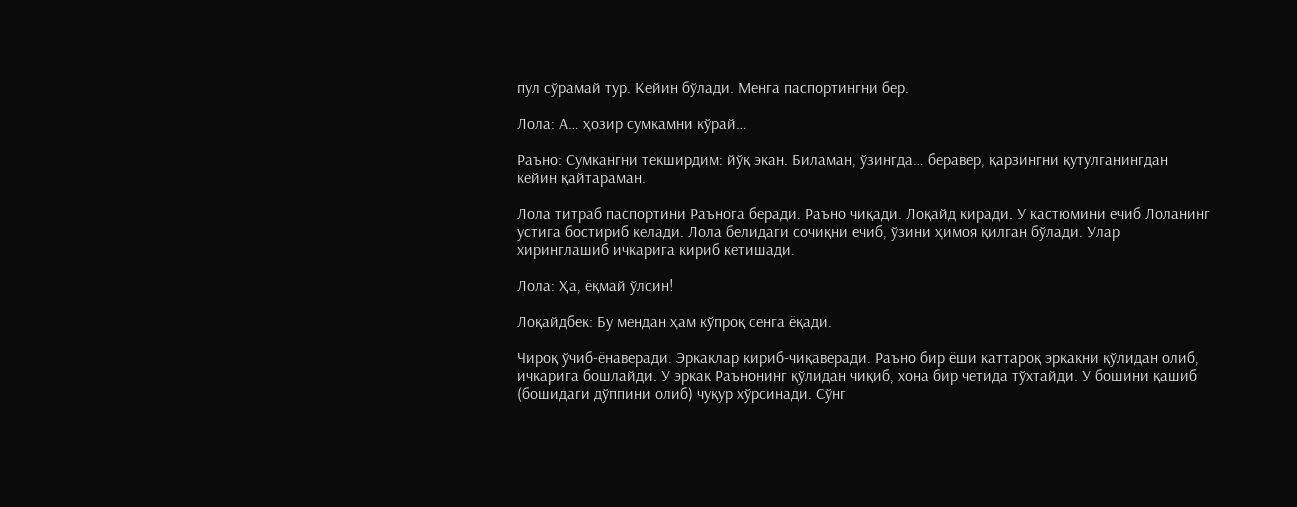пул сўрамай тур. Кейин бўлади. Менга паспортингни бер.

Лола: А… ҳозир сумкамни кўрай…

Раъно: Сумкангни текширдим: йўқ экан. Биламан, ўзингда… беравер, қарзингни қутулганингдан кейин қайтараман.

Лола титраб паспортини Раънога беради. Раъно чиқади. Лоқайд киради. У кастюмини ечиб Лоланинг устига бостириб келади. Лола белидаги сочиқни ечиб, ўзини ҳимоя қилган бўлади. Улар хиринглашиб ичкарига кириб кетишади.

Лола: Ҳа, ёқмай ўлсин!

Лоқайдбек: Бу мендан ҳам кўпроқ сенга ёқади.

Чироқ ўчиб-ёнаверади. Эркаклар кириб-чиқаверади. Раъно бир ёши каттароқ эркакни қўлидан олиб, ичкарига бошлайди. У эркак Раънонинг қўлидан чиқиб, хона бир четида тўхтайди. У бошини қашиб (бошидаги дўппини олиб) чуқур хўрсинади. Сўнг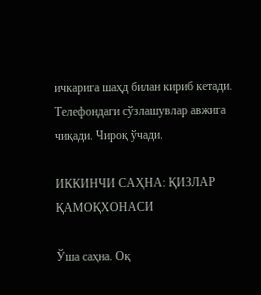ичкарига шаҳд билан кириб кетади. Телефондаги сўзлашувлар авжига чиқади. Чироқ ўчади.

ИККИНЧИ САҲНА: ҚИЗЛАР ҚАМОҚХОНАСИ

Ўша саҳна. Оқ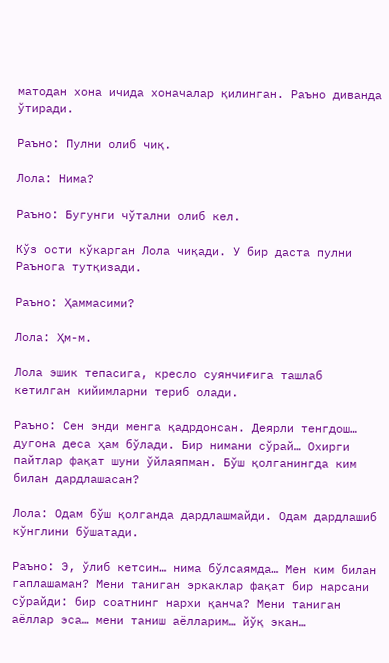матодан хона ичида хоначалар қилинган. Раъно диванда ўтиради.

Раъно: Пулни олиб чиқ.

Лола: Нима?

Раъно: Бугунги чўтални олиб кел.

Кўз ости кўкарган Лола чиқади. У бир даста пулни Раънога тутқизади.

Раъно: Ҳаммасими?

Лола: Ҳм-м.

Лола эшик тепасига, кресло суянчиғига ташлаб кетилган кийимларни териб олади.

Раъно: Сен энди менга қадрдонсан. Деярли тенгдош… дугона деса ҳам бўлади. Бир нимани сўрай… Охирги пайтлар фақат шуни ўйлаяпман. Бўш қолганингда ким билан дардлашасан?

Лола: Одам бўш қолганда дардлашмайди. Одам дардлашиб кўнглини бўшатади.

Раъно: Э, ўлиб кетсин… нима бўлсаямда… Мен ким билан гаплашаман? Мени таниган эркаклар фақат бир нарсани сўрайди: бир соатнинг нархи қанча? Мени таниган аёллар эса… мени таниш аёлларим… йўқ экан…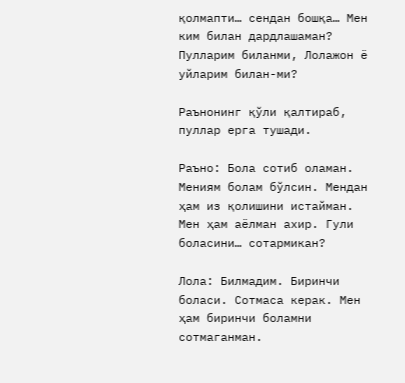қолмапти… сендан бошқа… Мен ким билан дардлашаман? Пулларим биланми, Лолажон ё уйларим билан-ми?

Раънонинг қўли қалтираб, пуллар ерга тушади.

Раъно: Бола сотиб оламан. Мениям болам бўлсин. Мендан ҳам из қолишини истайман. Мен ҳам аёлман ахир. Гули боласини… сотармикан?

Лола: Билмадим. Биринчи боласи. Сотмаса керак. Мен ҳам биринчи боламни сотмаганман.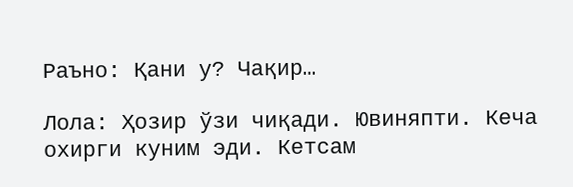Раъно: Қани у? Чақир…

Лола: Ҳозир ўзи чиқади. Ювиняпти. Кеча охирги куним эди. Кетсам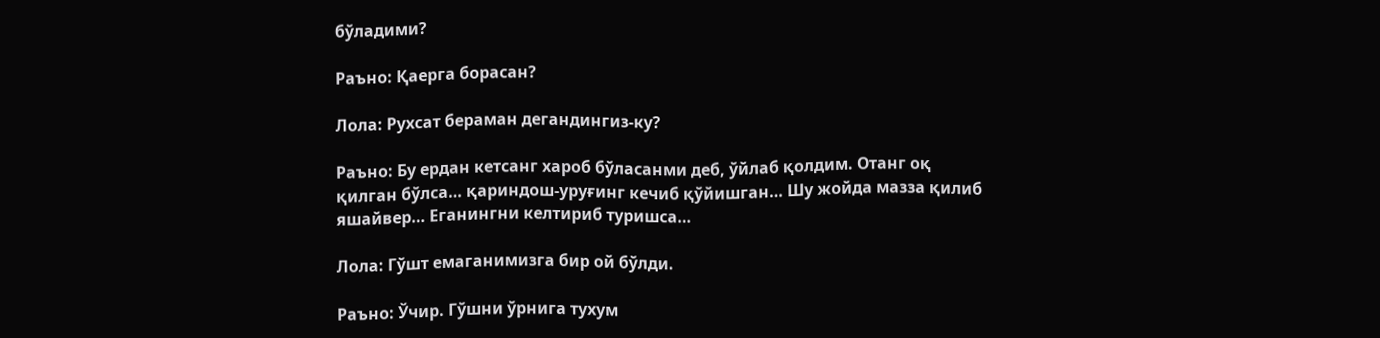бўладими?

Раъно: Қаерга борасан?

Лола: Рухсат бераман дегандингиз-ку?

Раъно: Бу ердан кетсанг хароб бўласанми деб, ўйлаб қолдим. Отанг оқ қилган бўлса… қариндош-уруғинг кечиб қўйишган… Шу жойда мазза қилиб яшайвер… Еганингни келтириб туришса…

Лола: Гўшт емаганимизга бир ой бўлди.

Раъно: Ўчир. Гўшни ўрнига тухум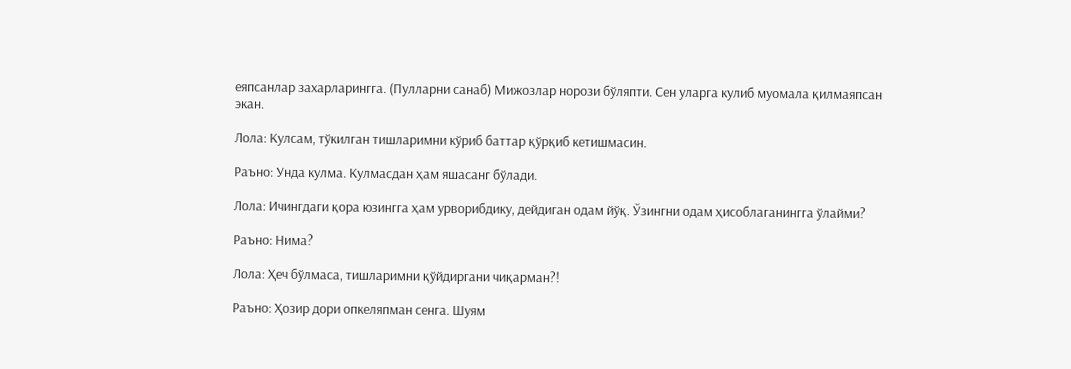еяпсанлар захарларингга. (Пулларни санаб) Мижозлар норози бўляпти. Сен уларга кулиб муомала қилмаяпсан экан.

Лола: Кулсам, тўкилган тишларимни кўриб баттар қўрқиб кетишмасин.

Раъно: Унда кулма. Кулмасдан ҳам яшасанг бўлади.

Лола: Ичингдаги қора юзингга ҳам урворибдику, дейдиган одам йўқ. Ўзингни одам ҳисоблаганингга ўлайми?

Раъно: Нима?

Лола: Ҳеч бўлмаса, тишларимни қўйдиргани чиқарман?!

Раъно: Ҳозир дори опкеляпман сенга. Шуям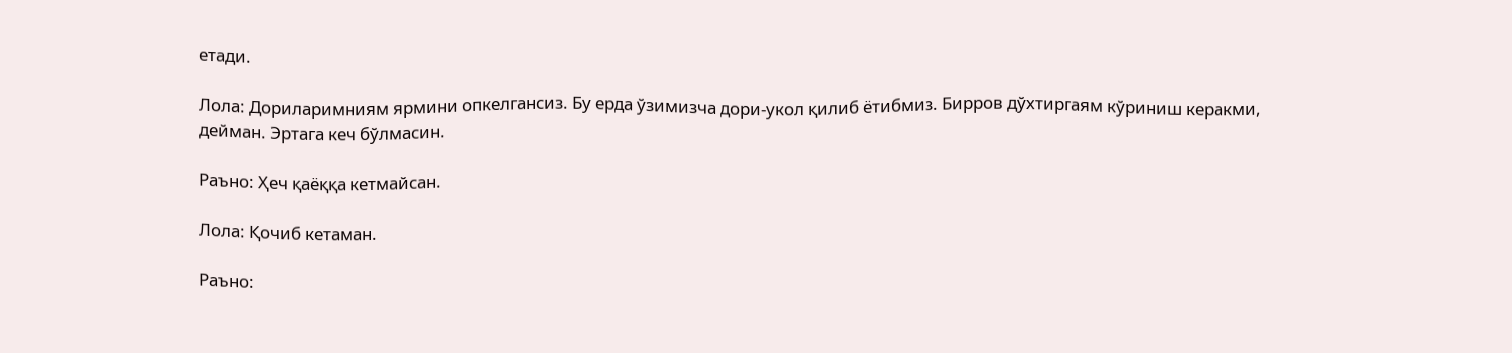етади.

Лола: Дориларимниям ярмини опкелгансиз. Бу ерда ўзимизча дори-укол қилиб ётибмиз. Бирров дўхтиргаям кўриниш керакми, дейман. Эртага кеч бўлмасин.

Раъно: Ҳеч қаёққа кетмайсан.

Лола: Қочиб кетаман.

Раъно: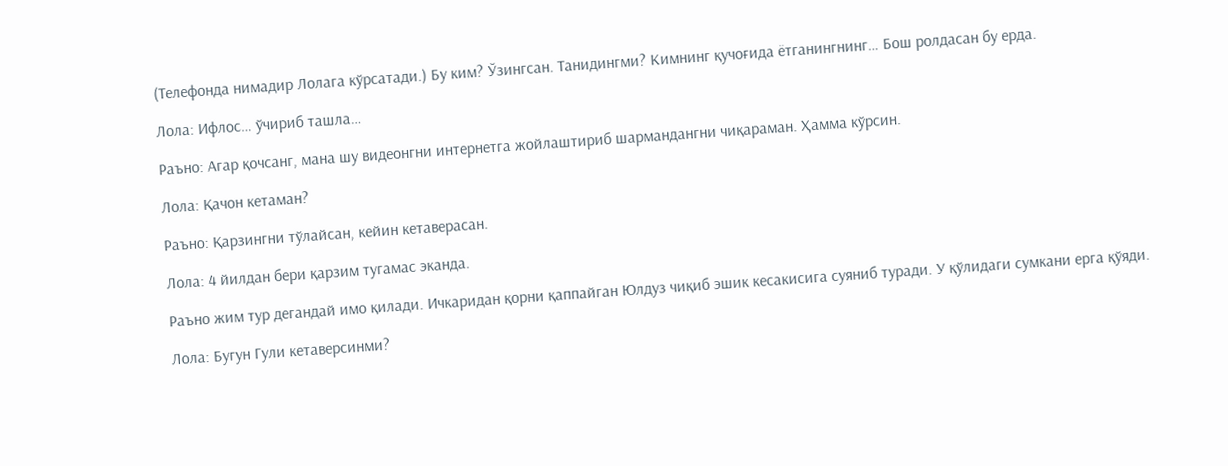(Телефонда нимадир Лолага кўрсатади.) Бу ким? Ўзингсан. Танидингми? Кимнинг қучоғида ётганингнинг… Бош ролдасан бу ерда.

Лола: Ифлос… ўчириб ташла…

Раъно: Агар қочсанг, мана шу видеонгни интернетга жойлаштириб шармандангни чиқараман. Ҳамма кўрсин.

Лола: Қачон кетаман?

Раъно: Қарзингни тўлайсан, кейин кетаверасан.

Лола: 4 йилдан бери қарзим тугамас эканда.

Раъно жим тур дегандай имо қилади. Ичкаридан қорни қаппайган Юлдуз чиқиб эшик кесакисига суяниб туради. У қўлидаги сумкани ерга қўяди.

Лола: Бугун Гули кетаверсинми?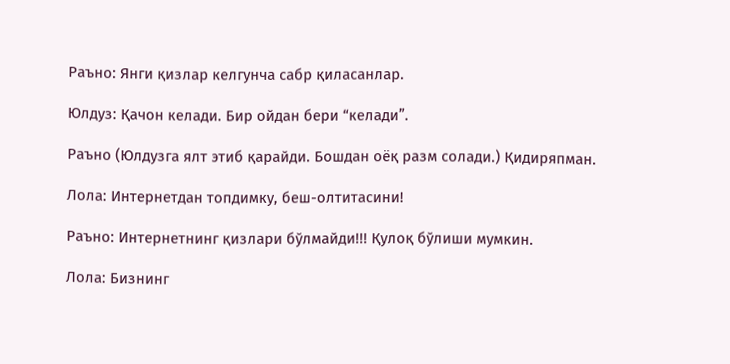Раъно: Янги қизлар келгунча сабр қиласанлар.

Юлдуз: Қачон келади. Бир ойдан бери “келади”.

Раъно (Юлдузга ялт этиб қарайди. Бошдан оёқ разм солади.) Қидиряпман.

Лола: Интернетдан топдимку, беш-олтитасини!

Раъно: Интернетнинг қизлари бўлмайди!!! Қулоқ бўлиши мумкин.

Лола: Бизнинг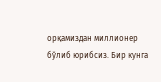орқамиздан миллионер бўлиб юрибсиз. Бир кунга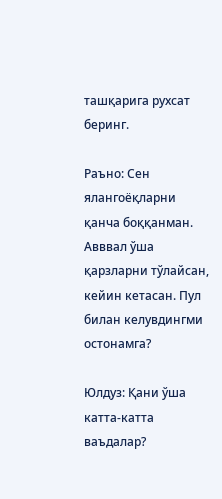ташқарига рухсат беринг.

Раъно: Сен ялангоёқларни қанча боққанман. Авввал ўша қарзларни тўлайсан, кейин кетасан. Пул билан келувдингми остонамга?

Юлдуз: Қани ўша катта-катта ваъдалар?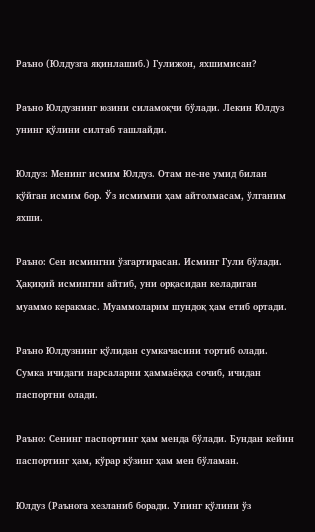Раъно (Юлдузга яқинлашиб.) Гулижон, яхшимисан?

Раъно Юлдузнинг юзини силамоқчи бўлади. Лекин Юлдуз унинг қўлини силтаб ташлайди.

Юлдуз: Менинг исмим Юлдуз. Отам не-не умид билан қўйган исмим бор. Ўз исмимни ҳам айтолмасам, ўлганим яхши.

Раъно: Сен исмингни ўзгартирасан. Исминг Гули бўлади. Ҳақиқий исмингни айтиб, уни орқасидан келадиган муаммо керакмас. Муаммоларим шундоқ ҳам етиб ортади.

Раъно Юлдузнинг қўлидан сумкачасини тортиб олади. Сумка ичидаги нарсаларни ҳаммаёққа сочиб, ичидан паспортни олади.

Раъно: Сенинг паспортинг ҳам менда бўлади. Бундан кейин паспортинг ҳам, кўрар кўзинг ҳам мен бўламан.

Юлдуз (Раънога хезланиб боради. Унинг қўлини ўз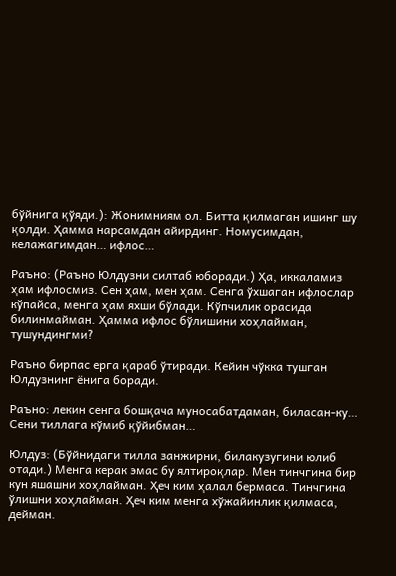бўйнига қўяди.): Жонимниям ол. Битта қилмаган ишинг шу қолди. Ҳамма нарсамдан айирдинг. Номусимдан, келажагимдан… ифлос…

Раъно: (Раъно Юлдузни силтаб юборади.) Ҳа, иккаламиз ҳам ифлосмиз. Сен ҳам, мен ҳам. Сенга ўхшаган ифлослар кўпайса, менга ҳам яхши бўлади. Кўпчилик орасида билинмайман. Ҳамма ифлос бўлишини хоҳлайман, тушундингми?

Раъно бирпас ерга қараб ўтиради. Кейин чўкка тушган Юлдузнинг ёнига боради.

Раъно: лекин сенга бошқача муносабатдаман, биласан-ку… Сени тиллага кўмиб қўйибман…

Юлдуз: (Бўйнидаги тилла занжирни, билакузугини юлиб отади.) Менга керак эмас бу ялтироқлар. Мен тинчгина бир кун яшашни хоҳлайман. Ҳеч ким ҳалал бермаса. Тинчгина ўлишни хоҳлайман. Ҳеч ким менга хўжайинлик қилмаса, дейман.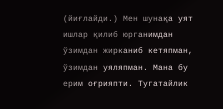(йиғлайди.) Мен шунақа уят ишлар қилиб юрганимдан ўзимдан жирканиб кетяпман, ўзимдан уяляпман. Мана бу ерим оғрияпти. Тугатайлик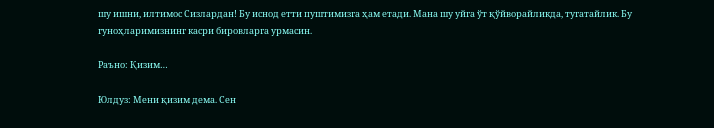шу ишни, илтимос Сизлардан! Бу иснод етти пуштимизга ҳам етади. Мана шу уйга ўт қўйворайликда, тугатайлик. Бу гуноҳларимизнинг касри бировларга урмасин.

Раъно: Қизим…

Юлдуз: Мени қизим дема. Сен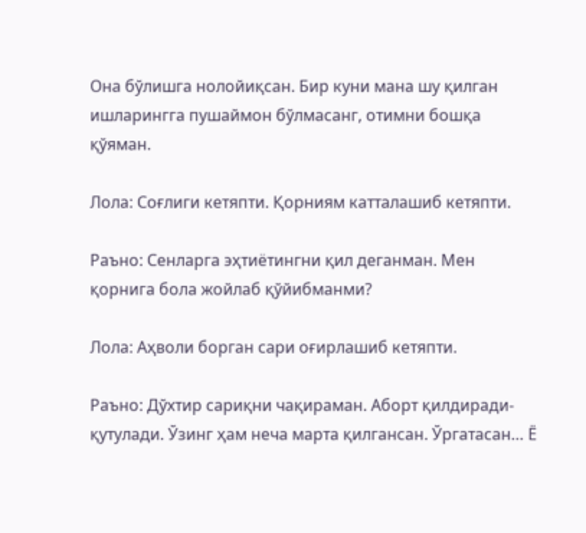Она бўлишга нолойиқсан. Бир куни мана шу қилган ишларингга пушаймон бўлмасанг, отимни бошқа қўяман.

Лола: Соғлиги кетяпти. Қорниям катталашиб кетяпти.

Раъно: Сенларга эҳтиётингни қил деганман. Мен қорнига бола жойлаб қўйибманми?

Лола: Аҳволи борган сари оғирлашиб кетяпти.

Раъно: Дўхтир сариқни чақираман. Аборт қилдиради-қутулади. Ўзинг ҳам неча марта қилгансан. Ўргатасан… Ё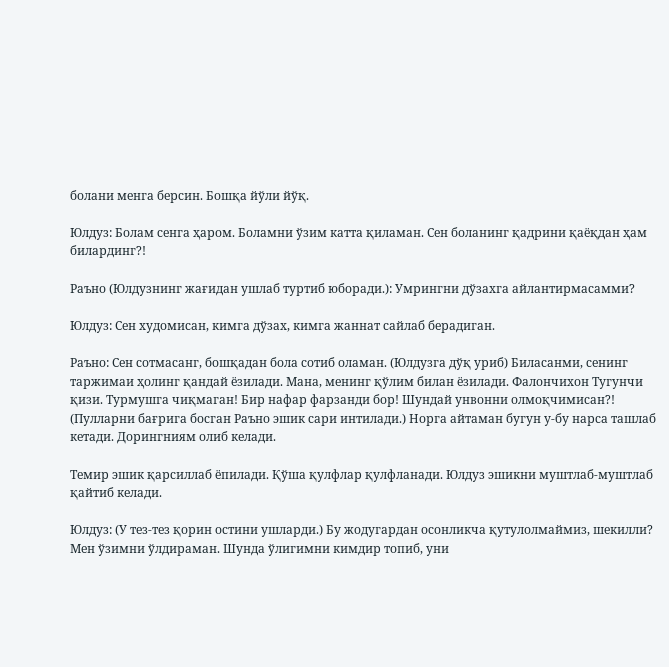болани менга берсин. Бошқа йўли йўқ.

Юлдуз: Болам сенга ҳаром. Боламни ўзим катта қиламан. Сен боланинг қадрини қаёқдан ҳам билардинг?!

Раъно (Юлдузнинг жағидан ушлаб туртиб юборади.): Умрингни дўзахга айлантирмасамми?

Юлдуз: Сен худомисан, кимга дўзах, кимга жаннат сайлаб берадиган.

Раъно: Сен сотмасанг, бошқадан бола сотиб оламан. (Юлдузга дўқ уриб) Биласанми, сенинг таржимаи ҳолинг қандай ёзилади. Мана, менинг қўлим билан ёзилади. Фалончихон Тугунчи қизи. Турмушга чиқмаган! Бир нафар фарзанди бор! Шундай унвонни олмоқчимисан?! (Пулларни бағрига босган Раъно эшик сари интилади.) Норга айтаман бугун у-бу нарса ташлаб кетади. Дорингниям олиб келади.

Темир эшик қарсиллаб ёпилади. Қўша қулфлар қулфланади. Юлдуз эшикни муштлаб-муштлаб қайтиб келади.

Юлдуз: (У тез-тез қорин остини ушларди.) Бу жодугардан осонликча қутулолмаймиз, шекилли? Мен ўзимни ўлдираман. Шунда ўлигимни кимдир топиб, уни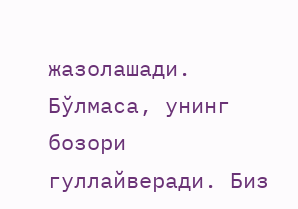жазолашади. Бўлмаса, унинг бозори гуллайверади. Биз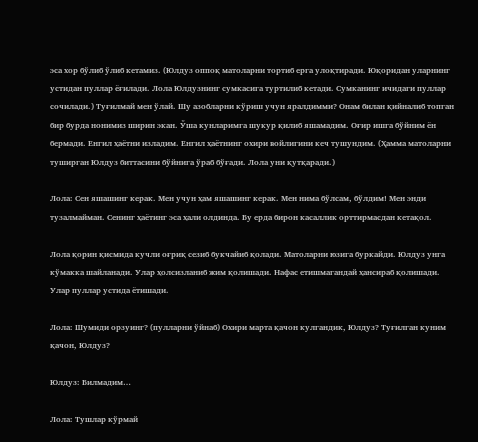эса хор бўлиб ўлиб кетамиз. (Юлдуз оппоқ матоларни тортиб ерга улоқтиради. Юқоридан уларнинг устидан пуллар ёғилади. Лола Юлдузнинг сумкасига туртилиб кетади. Сумканинг ичидаги пуллар сочилади.) Туғилмай мен ўлай. Шу азобларни кўриш учун яралдимми? Онам билан қийналиб топган бир бурда нонимиз ширин экан. Ўша кунларимга шукур қилиб яшамадим. Оғир ишга бўйним ён бермади. Енгил ҳаётни изладим. Енгил ҳаётнинг охири войлигини кеч тушундим. (Ҳамма матоларни туширган Юлдуз биттасини бўйнига ўраб бўғади. Лола уни қутқаради.)

Лола: Сен яшашинг керак. Мен учун ҳам яшашинг керак. Мен нима бўлсам, бўлдим! Мен энди тузалмайман. Сенинг ҳаётинг эса ҳали олдинда. Бу ерда бирон касаллик орттирмасдан кетақол.

Лола қорин қисмида кучли оғриқ сезиб букчайиб қолади. Матоларни юзига буркайди. Юлдуз унга кўмакка шайланади. Улар ҳолсизланиб жим қолишади. Нафас етишмагандай ҳансираб қолишади. Улар пуллар устида ётишади.

Лола: Шумиди орзуинг? (пулларни ўйнаб) Охири марта қачон кулгандик, Юлдуз? Туғилган куним қачон, Юлдуз?

Юлдуз: Билмадим…

Лола: Тушлар кўрмай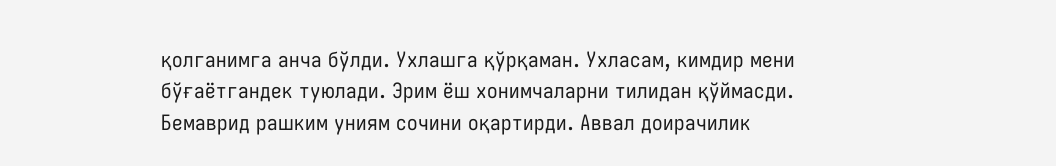қолганимга анча бўлди. Ухлашга қўрқаман. Ухласам, кимдир мени бўғаётгандек туюлади. Эрим ёш хонимчаларни тилидан қўймасди. Бемаврид рашким униям сочини оқартирди. Аввал доирачилик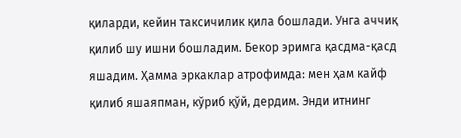қиларди, кейин таксичилик қила бошлади. Унга аччиқ қилиб шу ишни бошладим. Бекор эримга қасдма-қасд яшадим. Ҳамма эркаклар атрофимда: мен ҳам кайф қилиб яшаяпман, кўриб қўй, дердим. Энди итнинг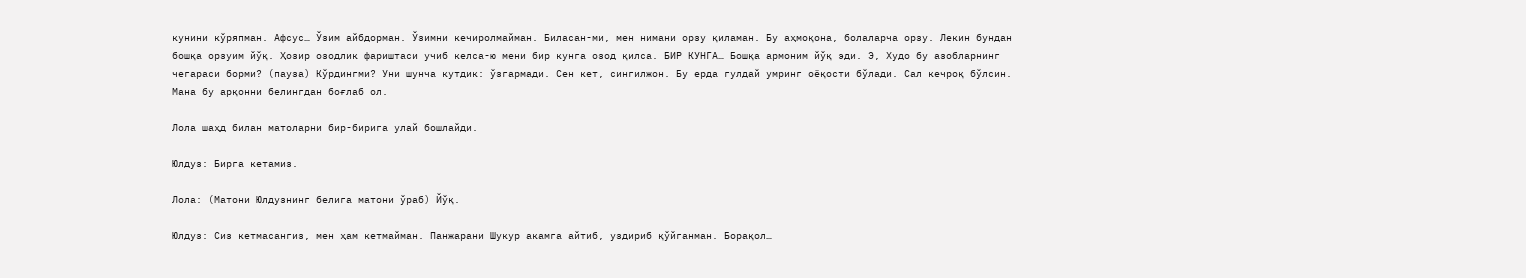кунини кўряпман. Афсус… Ўзим айбдорман. Ўзимни кечиролмайман. Биласан-ми, мен нимани орзу қиламан. Бу аҳмоқона, болаларча орзу. Лекин бундан бошқа орзуим йўқ. Ҳозир озодлик фариштаси учиб келса-ю мени бир кунга озод қилса. БИР КУНГА… Бошқа армоним йўқ эди. Э, Худо бу азобларнинг чегараси борми? (пауза) Кўрдингми? Уни шунча кутдик: ўзгармади. Сен кет, сингилжон. Бу ерда гулдай умринг оёқости бўлади. Сал кечроқ бўлсин. Мана бу арқонни белингдан боғлаб ол.

Лола шаҳд билан матоларни бир-бирига улай бошлайди.

Юлдуз: Бирга кетамиз.

Лола: (Матони Юлдузнинг белига матони ўраб) Йўқ.

Юлдуз: Сиз кетмасангиз, мен ҳам кетмайман. Панжарани Шукур акамга айтиб, уздириб қўйганман. Борақол…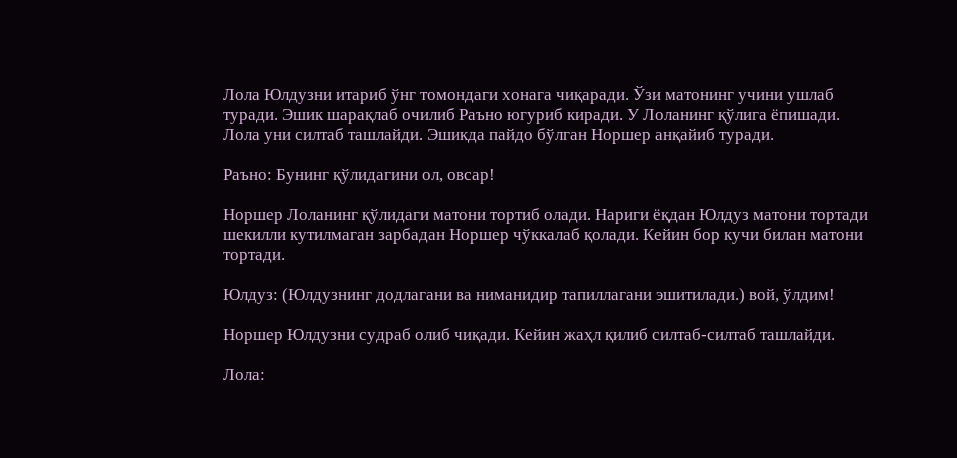Лола Юлдузни итариб ўнг томондаги хонага чиқаради. Ўзи матонинг учини ушлаб туради. Эшик шарақлаб очилиб Раъно югуриб киради. У Лоланинг қўлига ёпишади. Лола уни силтаб ташлайди. Эшикда пайдо бўлган Норшер анқайиб туради.

Раъно: Бунинг қўлидагини ол, овсар!

Норшер Лоланинг қўлидаги матони тортиб олади. Нариги ёқдан Юлдуз матони тортади шекилли кутилмаган зарбадан Норшер чўккалаб қолади. Кейин бор кучи билан матони тортади.

Юлдуз: (Юлдузнинг додлагани ва ниманидир тапиллагани эшитилади.) вой, ўлдим!

Норшер Юлдузни судраб олиб чиқади. Кейин жаҳл қилиб силтаб-силтаб ташлайди.

Лола: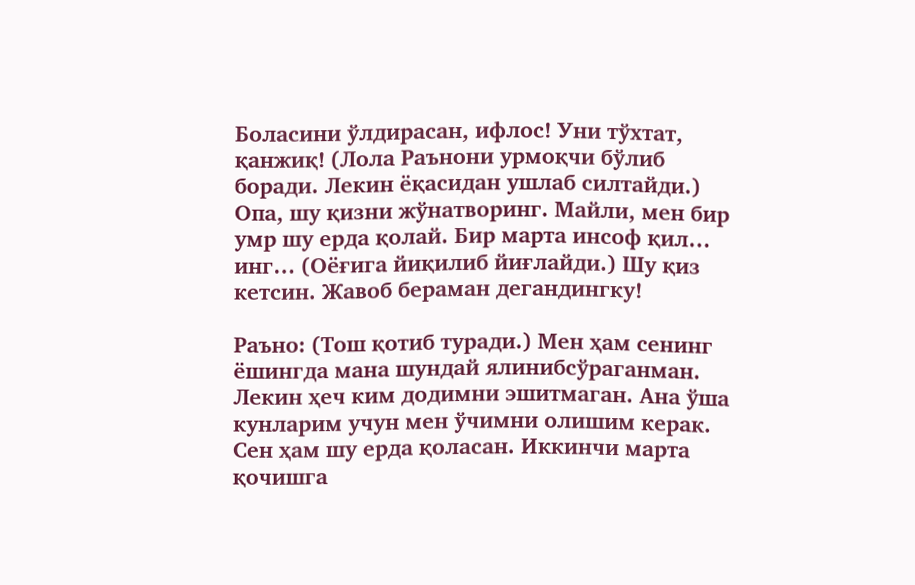Боласини ўлдирасан, ифлос! Уни тўхтат, қанжиқ! (Лола Раънони урмоқчи бўлиб боради. Лекин ёқасидан ушлаб силтайди.) Опа, шу қизни жўнатворинг. Майли, мен бир умр шу ерда қолай. Бир марта инсоф қил… инг… (Оёғига йиқилиб йиғлайди.) Шу қиз кетсин. Жавоб бераман дегандингку!

Раъно: (Тош қотиб туради.) Мен ҳам сенинг ёшингда мана шундай ялинибсўраганман. Лекин ҳеч ким додимни эшитмаган. Ана ўша кунларим учун мен ўчимни олишим керак. Сен ҳам шу ерда қоласан. Иккинчи марта қочишга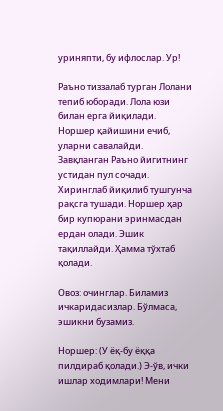уриняпти, бу ифлослар. Ур!

Раъно тиззалаб турган Лолани тепиб юборади. Лола юзи билан ерга йиқилади. Норшер қайишини ечиб, уларни савалайди. Завқланган Раъно йигитнинг устидан пул сочади. Хиринглаб йиқилиб тушгунча рақсга тушади. Норшер ҳар бир купюрани эринмасдан ердан олади. Эшик тақиллайди. Ҳамма тўхтаб қолади.

Овоз: очинглар. Биламиз ичкаридасизлар. Бўлмаса, эшикни бузамиз.

Норшер: (У ёқ-бу ёққа пилдираб қолади.) Э-ўв, ички ишлар ходимлари! Мени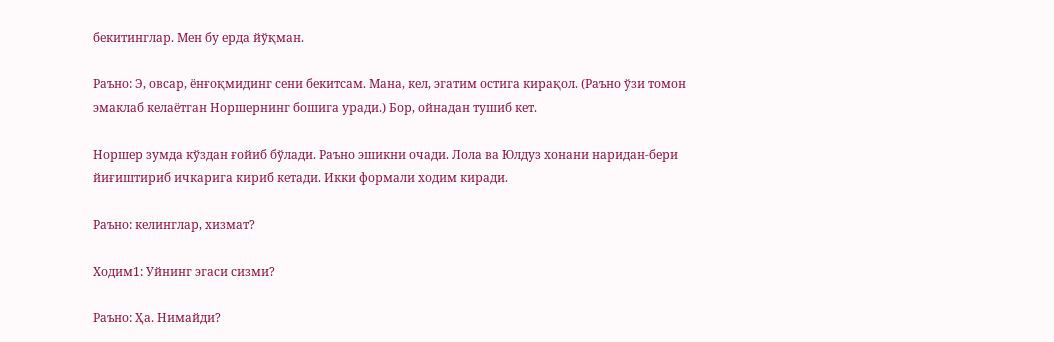бекитинглар. Мен бу ерда йўқман.

Раъно: Э, овсар, ёнғоқмидинг сени бекитсам. Мана, кел, эгатим остига кирақол. (Раъно ўзи томон эмаклаб келаётган Норшернинг бошига уради.) Бор, ойнадан тушиб кет.

Норшер зумда кўздан ғойиб бўлади. Раъно эшикни очади. Лола ва Юлдуз хонани наридан-бери йиғиштириб ичкарига кириб кетади. Икки формали ходим киради.

Раъно: келинглар, хизмат?

Ходим1: Уйнинг эгаси сизми?

Раъно: Ҳа. Нимайди?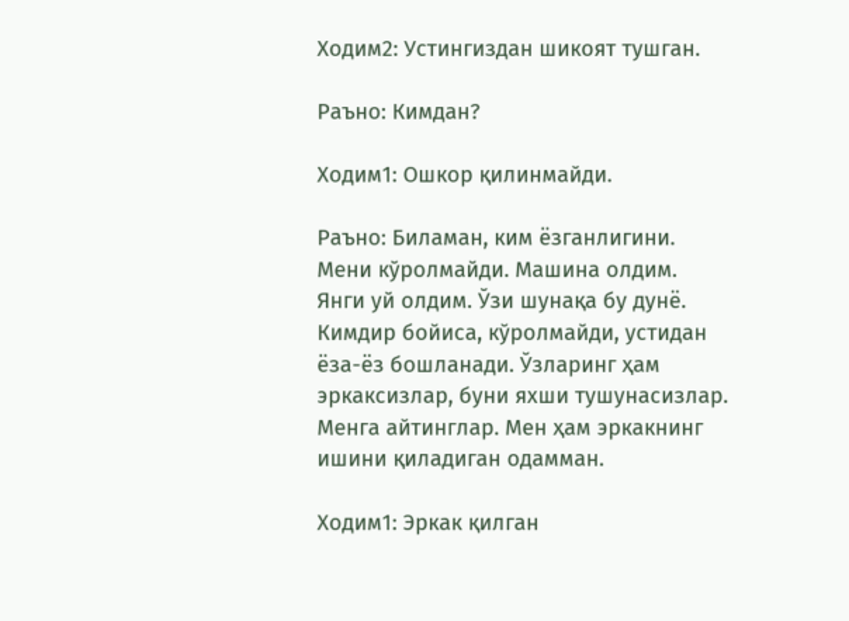Ходим2: Устингиздан шикоят тушган.

Раъно: Кимдан?

Ходим1: Ошкор қилинмайди.

Раъно: Биламан, ким ёзганлигини. Мени кўролмайди. Машина олдим. Янги уй олдим. Ўзи шунақа бу дунё. Кимдир бойиса, кўролмайди, устидан ёза-ёз бошланади. Ўзларинг ҳам эркаксизлар, буни яхши тушунасизлар. Менга айтинглар. Мен ҳам эркакнинг ишини қиладиган одамман.

Ходим1: Эркак қилган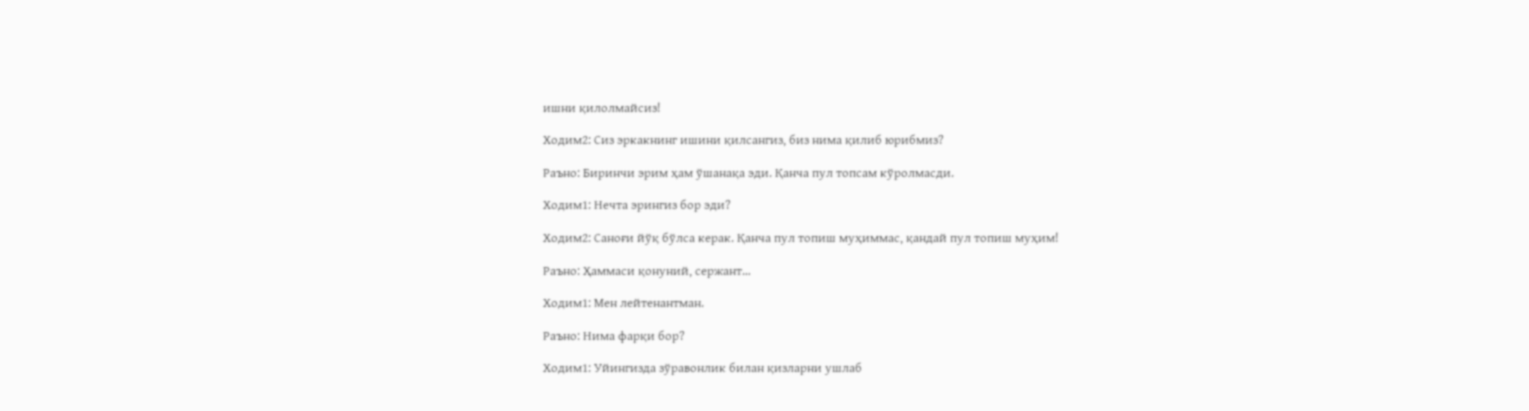ишни қилолмайсиз!

Ходим2: Сиз эркакнинг ишини қилсангиз, биз нима қилиб юрибмиз?

Раъно: Биринчи эрим ҳам ўшанақа эди. Қанча пул топсам кўролмасди.

Ходим1: Нечта эрингиз бор эди?

Ходим2: Саноғи йўқ бўлса керак. Қанча пул топиш муҳиммас, қандай пул топиш муҳим!

Раъно: Ҳаммаси қонуний, сержант…

Ходим1: Мен лейтенантман.

Раъно: Нима фарқи бор?

Ходим1: Уйингизда зўравонлик билан қизларни ушлаб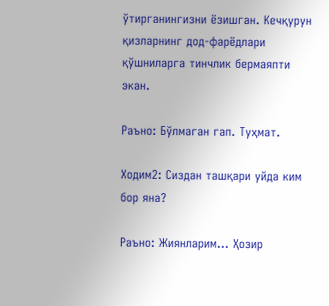ўтирганингизни ёзишган. Кечқурун қизларнинг дод-фарёдлари қўшниларга тинчлик бермаяпти экан.

Раъно: Бўлмаган гап. Туҳмат.

Ходим2: Сиздан ташқари уйда ким бор яна?

Раъно: Жиянларим… Ҳозир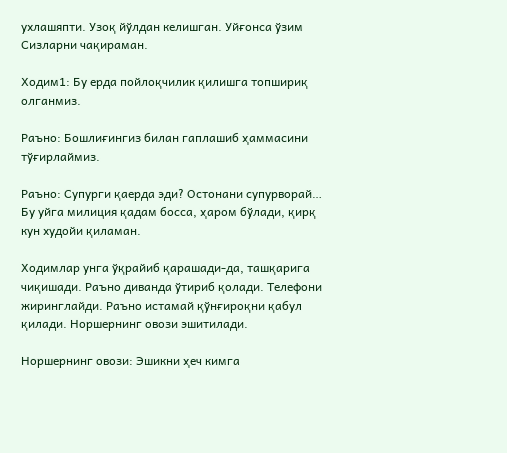ухлашяпти. Узоқ йўлдан келишган. Уйғонса ўзим Сизларни чақираман.

Ходим1: Бу ерда пойлоқчилик қилишга топшириқ олганмиз.

Раъно: Бошлиғингиз билан гаплашиб ҳаммасини тўғирлаймиз.

Раъно: Супурги қаерда эди? Остонани супурворай… Бу уйга милиция қадам босса, ҳаром бўлади, қирқ кун худойи қиламан.

Ходимлар унга ўқрайиб қарашади-да, ташқарига чиқишади. Раъно диванда ўтириб қолади. Телефони жиринглайди. Раъно истамай қўнғироқни қабул қилади. Норшернинг овози эшитилади.

Норшернинг овози: Эшикни ҳеч кимга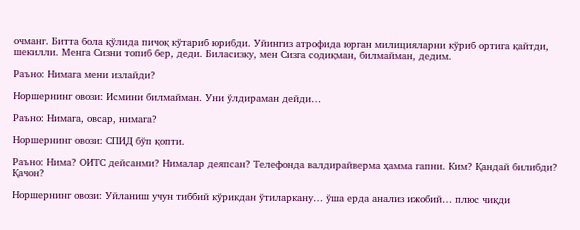очманг. Битта бола қўлида пичоқ кўтариб юрибди. Уйингиз атрофида юрган милицияларни кўриб ортига қайтди, шекилли. Менга Сизни топиб бер, деди. Биласизку, мен Сизга содиқман, билмайман, дедим.

Раъно: Нимага мени излайди?

Норшернинг овози: Исмини билмайман. Уни ўлдираман дейди…

Раъно: Нимага, овсар, нимага?

Норшернинг овози: СПИД бўп қопти.

Раъно: Нима? ОИТС дейсанми? Нималар деяпсан? Телефонда валдирайверма ҳамма гапни. Ким? Қандай билибди? Қачон?

Норшернинг овози: Уйланиш учун тиббий кўрикдан ўтиларкану… ўша ерда анализ ижобий… плюс чиқди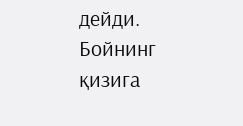дейди. Бойнинг қизига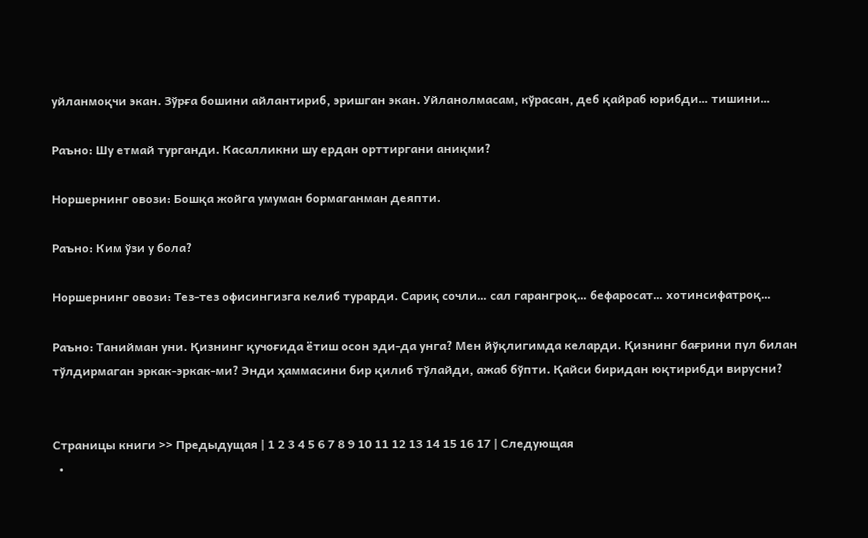уйланмоқчи экан. Зўрға бошини айлантириб, эришган экан. Уйланолмасам, кўрасан, деб қайраб юрибди… тишини…

Раъно: Шу етмай турганди. Касалликни шу ердан орттиргани аниқми?

Норшернинг овози: Бошқа жойга умуман бормаганман деяпти.

Раъно: Ким ўзи у бола?

Норшернинг овози: Тез-тез офисингизга келиб турарди. Сариқ сочли… сал гарангроқ… бефаросат… хотинсифатроқ…

Раъно: Танийман уни. Қизнинг қучоғида ётиш осон эди-да унга? Мен йўқлигимда келарди. Қизнинг бағрини пул билан тўлдирмаган эркак-эркак-ми? Энди ҳаммасини бир қилиб тўлайди, ажаб бўпти. Қайси биридан юқтирибди вирусни?


Страницы книги >> Предыдущая | 1 2 3 4 5 6 7 8 9 10 11 12 13 14 15 16 17 | Следующая
  •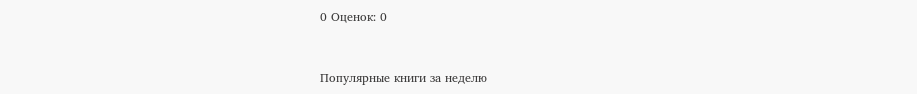0 Оценок: 0


Популярные книги за неделю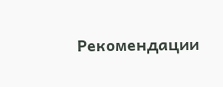Рекомендации